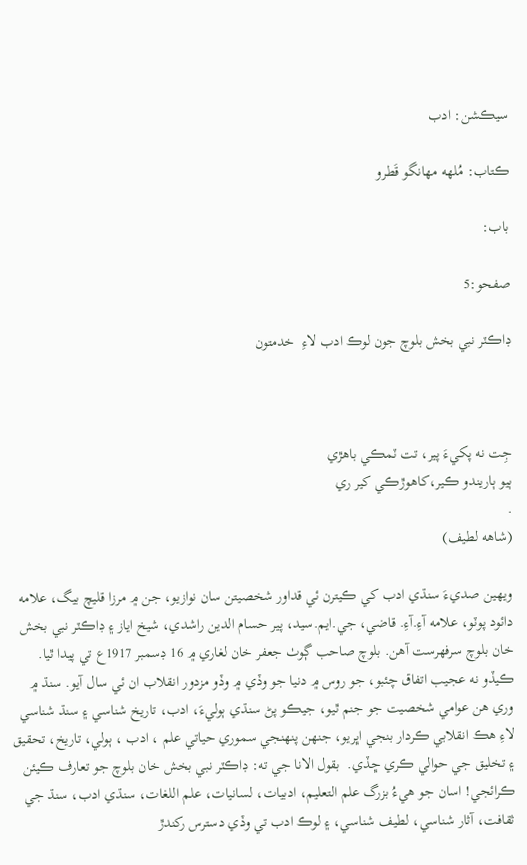سيڪشن: ادب

ڪتاب: مُلهه مهانگو قَطرو

باب:

صفحو:5

ڊاڪٽر نبي بخش بلوچ جون لوڪ ادب لاءِ  خدمتون



جِت نه پکيءَ پير، تت ٽمڪي باهڙي
ٻيو ٻاريندو ڪير،کاهوڙڪي کير ري
.
(شاهه لطيف)

ويهين صديءَ سنڌي ادب کي ڪيترن ئي قداور شخصيتن سان نوازيو، جن ۾ مرزا قليچ بيگ، علامه دائود پوٽو، علامه آءِ.آءِ. قاضي، جي.ايم.سيد، پير حسام الدين راشدي، شيخ اياز ۽ ڊاڪٽر نبي بخش خان بلوچ سرفهرست آهن. بلوچ صاحب ڳوٺ جعفر خان لغاري ۾ 16 ڊسمبر 1917ع تي پيدا ٿيا. ڪيڏو نه عجيب اتفاق چئبو، جو روس ۾ دنيا جو وڏي ۾ وڏو مزدور انقلاب ان ئي سال آيو. سنڌ ۾ وري هن عوامي شخصيت جو جنم ٿيو، جيڪو پڻ سنڌي ٻوليءَ، ادب، تاريخ شناسي ۽ سنڌ شناسي لاءِ هڪ انقلابي ڪردار بنجي اڀريو، جنهن پنهنجي سموري حياتي علم ، ادب ، ٻولي، تاريخ، تحقيق ۽ تخليق جي حوالي ڪري ڇڏي.  بقول الانا جي ته: ڊاڪٽر نبي بخش خان بلوچ جو تعارف ڪيئن ڪرائجي! اسان جو هيءُ بزرگ علم التعليم، ادبيات، لسانيات، علم اللغات، سنڌي ادب، سنڌ جي ثقافت، آثار شناسي، لطيف شناسي، ۽ لوڪ ادب تي وڏي دسترس رکندڙ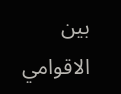بين الاقوامي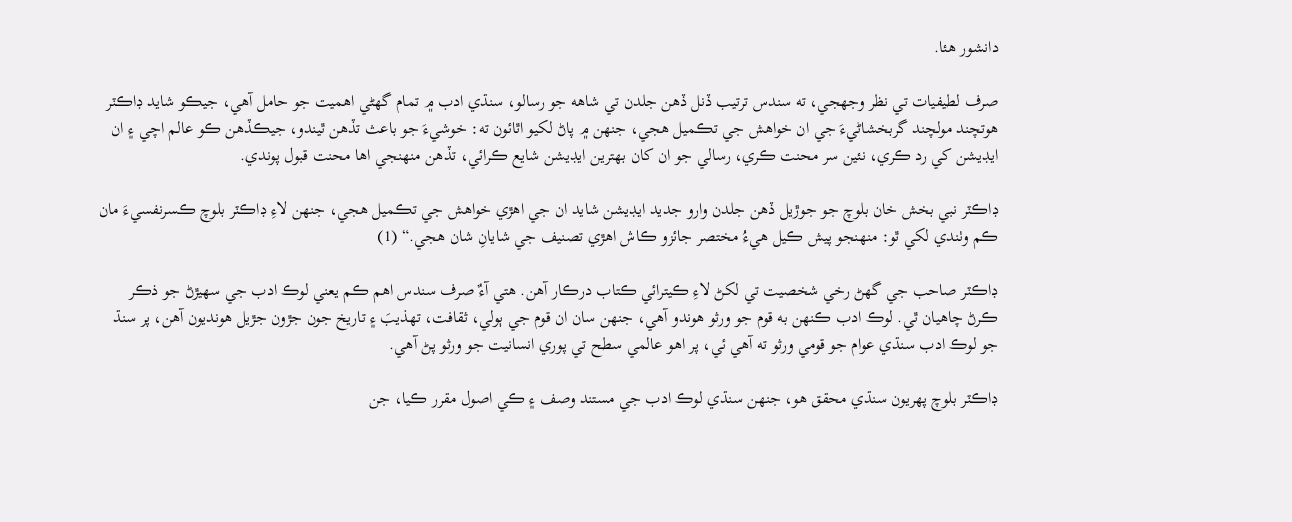دانشور هئا.

صرف لطيفيات تي نظر وجهجي، ته سندس ترتيب ڏنل ڏهن جلدن تي شاهه جو رسالو، سنڌي ادب ۾ تمام گهڻي اهميت جو حامل آهي، جيڪو شايد ڊاڪٽر هوتچند مولچند گربخشاڻيءَ جي ان خواهش جي تڪميل هجي، جنهن ۾ پاڻ لکيو اٿائون ته: خوشيءَ جو باعث تڏهن ٿيندو، جيڪڏهن ڪو عالم اچي ۽ ان ايڊيشن کي رد ڪري، نئين سر محنت ڪري، رسالي جو ان کان بهترين ايڊيشن شايع ڪرائي، تڏهن منهنجي اها محنت قبول پوندي.

ڊاڪٽر نبي بخش خان بلوچ جو جوڙيل ڏهن جلدن وارو جديد ايڊيشن شايد ان جي اهڙي خواهش جي تڪميل هجي، جنهن لاءِ ڊاڪٽر بلوچ ڪسرنفسيءَ مان ڪم وٺندي لکي ٿو: منهنجو پيش ڪيل هيءُ مختصر جائزو ڪاش اهڙي تصنيف جي شايانِ شان هجي.“ (1)

ڊاڪٽر صاحب جي گهڻ رخي شخصيت تي لکڻ لاءِ ڪيترائي ڪتاب درڪار آهن. هتي آءٌ صرف سندس اهم ڪم يعني لوڪ ادب جي سهيڙڻ جو ذڪر ڪرڻ چاهيان ٿي. لوڪ ادب ڪنهن به قوم جو ورثو هوندو آهي، جنهن سان ان قوم جي ٻولي، ثقافت، تهذيبَ ۽ تاريخ جون جڙون جڙيل هونديون آهن، پر سنڌ جو لوڪ ادب سنڌي عوام جو قومي ورثو ته آهي ئي، پر اهو عالمي سطح تي پوري انسانيت جو ورثو پڻ آهي.

ڊاڪٽر بلوچ پهريون سنڌي محقق هو، جنهن سنڌي لوڪ ادب جي مستند وصف ۽ ڪي اصول مقرر ڪيا، جن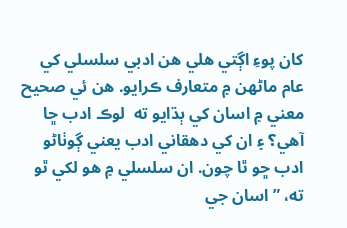کان پوءِ اڳتي هلي هن ادبي سلسلي کي عام ماڻهن ۾ متعارف ڪرايو. هن ئي صحيح معني ۾ اسان کي ٻڌايو ته  لوڪ ادب ڇا آهي؟ ۽ ان کي دهقاني ادب يعني ڳوٺاڻو ادب ڇو ٿا چون. ان سلسلي ۾ هو لکي ٿو ته، ”اسان جي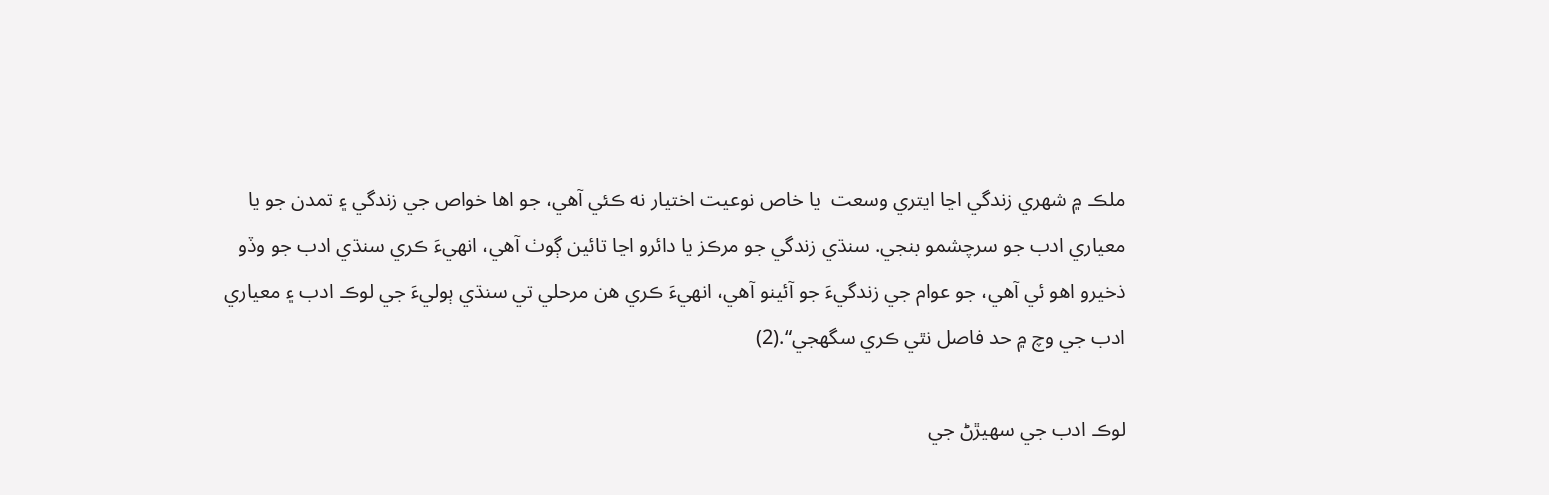ملڪ ۾ شهري زندگي اڃا ايتري وسعت  يا خاص نوعيت اختيار نه ڪئي آهي، جو اها خواص جي زندگي ۽ تمدن جو يا معياري ادب جو سرچشمو بنجي. سنڌي زندگي جو مرڪز يا دائرو اڃا تائين ڳوٺ آهي، انهيءَ ڪري سنڌي ادب جو وڏو ذخيرو اهو ئي آهي، جو عوام جي زندگيءَ جو آئينو آهي، انهيءَ ڪري هن مرحلي تي سنڌي ٻوليءَ جي لوڪ ادب ۽ معياري ادب جي وچ ۾ حد فاصل نٿي ڪري سگهجي“.(2)

لوڪ ادب جي سهيڙڻ جي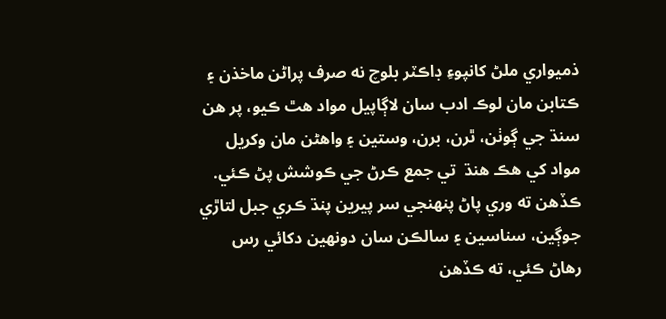ذميواري ملڻ کانپوءِ ڊاڪٽر بلوچ نه صرف پراڻن ماخذن ۽ ڪتابن مان لوڪ ادب سان لاڳاپيل مواد هٿ ڪيو، پر هن سنڌ جي ڳوٺن، ٿرن، برن، وستين ۽ واهڻن مان وکريل مواد کي هڪ هنڌ  تي جمع ڪرڻ جي ڪوشش پڻ ڪئي. ڪڏهن ته وري پاڻ پنهنجي سر پيرين پنڌ ڪري جبل لتاڙي جوڳين، سناسين ۽ سالڪن سان دونهين دکائي رس رهاڻ ڪئي، ته ڪڏهن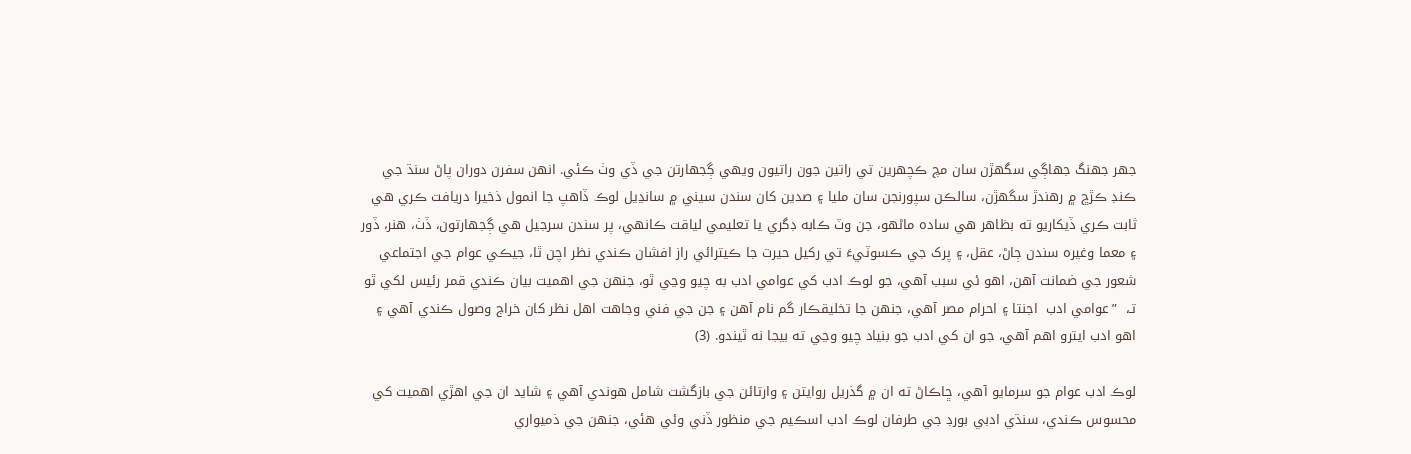جهر جهنگ جهاڳي سگهڙن سان مچ ڪچهرين تي راتين جون راتيون ويهي ڳجهارتن جي ڏي وٺ ڪئي. انهن سفرن دوران پاڻ سنڌ جي ڪنڊ ڪڙڇ ۾ رهندڙ سگهڙن، سالڪن سپورنجن سان مليا ۽ صدين کان سندن سيني ۾ سانڍيل لوڪ ڏاهپ جا انمول ذخيرا دريافت ڪري هي ثابت ڪري ڏيکاريو ته بظاهر هي ساده ماڻهو، جن وٽ ڪابه ڊگري يا تعليمي لياقت ڪانهي، پر سندن سرجيل هي ڳجهارتون، ڏٺ، هنر، ڏور ۽ معما وغيره سندن ڄاڻ، عقل، ۽ پرک جي ڪسوٽيءَ تي رکيل حيرت جا ڪيترائي راز افشان ڪندي نظر اچن ٿا، جيڪي عوام جي اجتماعي شعور جي ضمانت آهن، اهو ئي سبب آهي، جو لوڪ ادب کي عوامي ادب به چيو وڃي ٿو، جنهن جي اهميت بيان ڪندي قمر رئيس لکي ٿو تـ،  ”عوامي ادب  اجنتا ۽ احرام مصر آهي، جنهن جا تخليقڪار گم نام آهن ۽ جن جي فني وجاهت اهل نظر کان خراج وصول ڪندي آهي ۽ اهو ادب ايترو اهم آهي، جو ان کي ادب جو بنياد چيو وڃي ته بيجا نه ٿيندو. (3)

لوڪ ادب عوام جو سرمايو آهي، ڇاڪاڻ ته ان ۾ گذريل روايتن ۽ وارتائن جي بازگشت شامل هوندي آهي ۽ شايد ان جي اهڙي اهميت کي محسوس ڪندي، سنڌي ادبي بورڊ جي طرفان لوڪ ادب اسڪيم جي منظور ڏني وئي هئي، جنهن جي ذميواري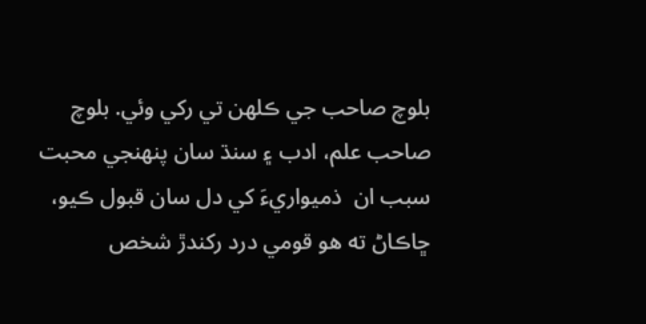بلوچ صاحب جي ڪلهن تي رکي وئي. بلوچ صاحب علم، ادب ۽ سنڌ سان پنهنجي محبت سبب ان  ذميواريءَ کي دل سان قبول ڪيو، ڇاڪاڻ ته هو قومي درد رکندڙ شخص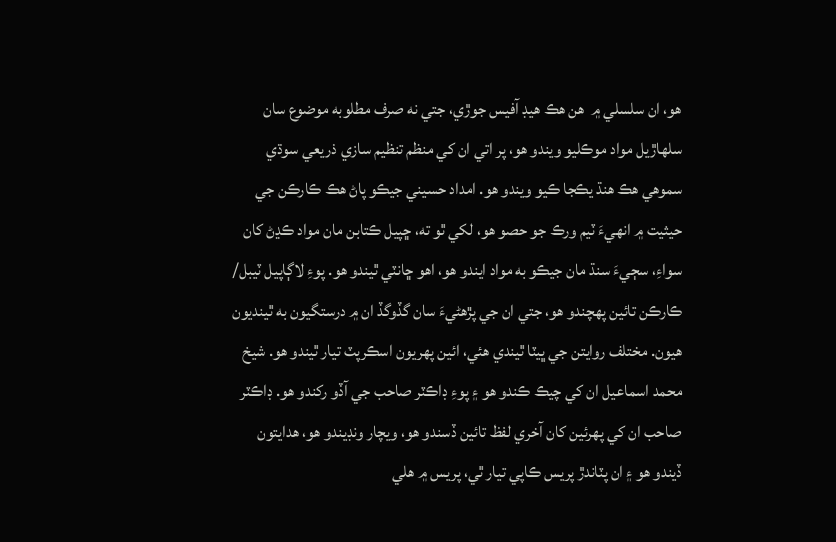هو، ان سلسلي ۾  هن هڪ هيڊ آفيس جوڙي، جتي نه صرف مطلوبه موضوع سان سلهاڙيل مواد موڪليو ويندو هو، پر اتي ان کي منظم تنظيم سازي ذريعي سوڌي سموهي هڪ هنڌ يڪجا ڪيو ويندو هو. امداد حسيني جيڪو پاڻ هڪ ڪارڪن جي حيثيت ۾ انهيءَ ٽيم ورڪ جو حصو هو، لکي ٿو ته، ڇپيل ڪتابن مان مواد ڪڍڻ کان سواءِ، سڄيءَ سنڌ مان جيڪو به مواد ايندو هو، اهو ڇانٽي ٿيندو هو. پوءِ لاڳاپيل ٽيبل/ ڪارڪن تائين پهچندو هو، جتي ان جي پڙهڻيءَ سان گڏوگڏ ان ۾ درستگيون به ٿينديون هيون. مختلف روايتن جي ڀيٽا ٿيندي هئي، ائين پهريون اسڪرپٽ تيار ٿيندو هو. شيخ محمد اسماعيل ان کي چيڪ ڪندو هو ۽ پوءِ ڊاڪٽر صاحب جي آڏو رکندو هو. ڊاڪٽر صاحب ان کي پهرئين کان آخري لفظ تائين ڏسندو هو، ويچار ونڊيندو هو، هدايتون ڏيندو هو ۽ ان پٽاندڙ پريس ڪاپي تيار ٿي، پريس ۾ هلي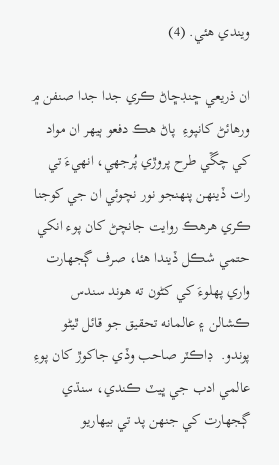ويندي هئي. (4)

ان ذريعي ڇنڊڇاڻ ڪري جدا جدا صنفن ۾ ورهائڻ کانپوءِ  پاڻ هڪ دفعو ٻيهر ان مواد کي چڱي طرح پروڙي پُرجهي، انهيءَ تي رات ڏينهن پنهنجو نور نچوئي ان جي کوجنا ڪري هرهڪ روايت جانچڻ کان پوء انکي حتمي شڪل ڏيندا هئا، صرف ڳجهارت واري پهلوءَ کي کڻون ته هوند سندس ڪشالن ۽ عالمانه تحقيق جو قائل ٿيڻو پوندو.  ڊاڪٽر صاحب وڏي جاکوڙ کان پوءِ عالمي ادب جي ڀيٽ ڪندي، سنڌي ڳجهارت کي جنهن پد تي بيهاريو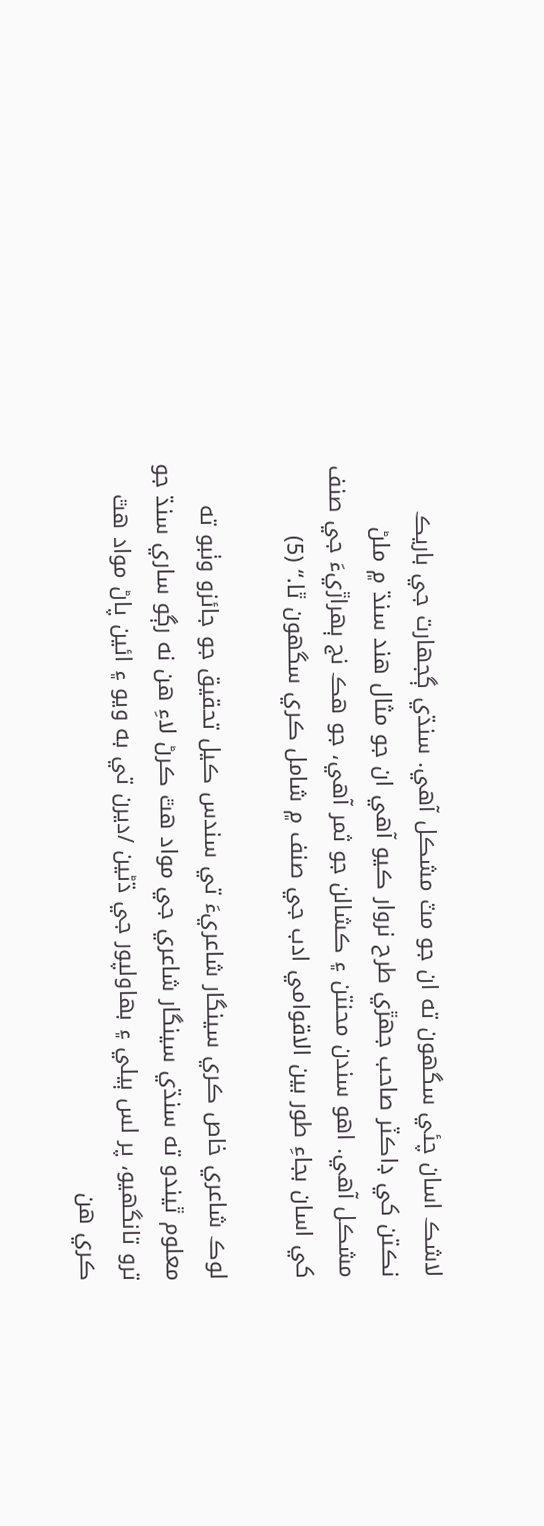لاشڪ اسان چئي سگهون ته ان جو مٽ مشڪل آهي. سنڌي ڳجهارت جي باريڪ نڪتن کي ڊاڪٽر صاحب جهڙي طرح نروار ڪيو آهي ان جو مثال هند سنڌ ۾ ملڻ مشڪل آهي. اهو سندن محنتن ۽ ڪشالن جو ثمر آهي، جو هڪ نج ٻهراڙيءَ جي صنف کي اسان بجاءِ طور بين الاقوامي ادب جي صنف ۾ شامل ڪري سگهون ٿا.“ (5)

لوڪ شاعري خاص ڪري سينگار شاعريءَ تي سندس ڪيل تحقيق جو جائزو وٺبو ته معلوم ٿيندو ته سنڌي سينگار شاعري جي مواد هٿ ڪرڻ لاءِ هن نه رڳو ساري سنڌ جو ترو تانگهيو، پر لس ٻيلي ۽ بهاولپور جي ڌڻين /ديرن تي به ويو ۽ ائين پاڻ مواد هٿ ڪري هن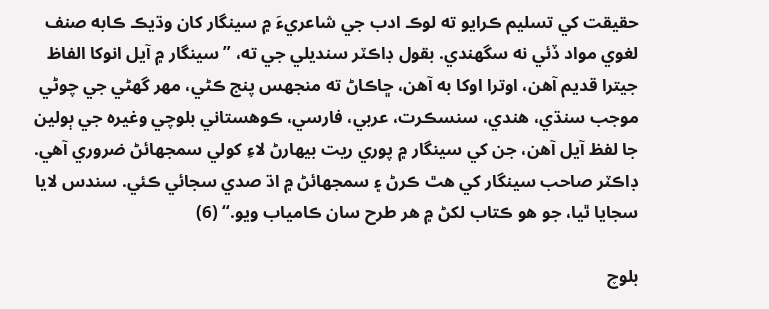حقيقت کي تسليم ڪرايو ته لوڪ ادب جي شاعريءَ ۾ سينگار کان وڌيڪ ڪابه صنف لغوي مواد ڏئي نه سگهندي. بقول ڊاڪٽر سنديلي جي ته، ”سينگار ۾ آيل انوکا الفاظ جيترا قديم آهن، اوترا اوکا به آهن، ڇاڪاڻ ته منجهس پنج ڪڻي، مهر گهڻي جي چوڻي موجب سنڌي، هندي، سنسڪرت، عربي، فارسي، ڪوهستاني بلوچي وغيره جي ٻولين جا لفظ آيل آهن، جن کي سينگار ۾ پوري ريت بيهارڻ لاءِ کولي سمجهائڻ ضروري آهي. ڊاڪٽر صاحب سينگار کي هٿ ڪرڻ ۽ سمجهائڻ ۾ اڌ صدي سجائي ڪئي. سندس لايا سجايا ٿيا، جو هو ڪتاب لکڻ ۾ هر طرح سان ڪامياب ويو.“ (6)

بلوچ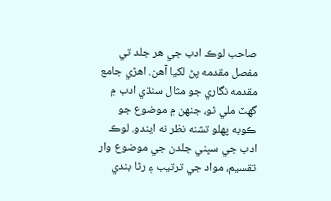صاحب لوڪ ادب جي هر جلد تي مفصل مقدمه پڻ لکيا آهن. اهڙي جامع مقدمه نگاري جو مثال سنڌي ادب ۾ گهٽ ملي ٿو، جنهن ۾ موضوع جو ڪوبه پهلو تشنه نظر نه ايندو. لوڪ ادب جي سڀني جلدن جي موضوع وار تقسيم، مواد جي ترتيب ۽ رٿا بندي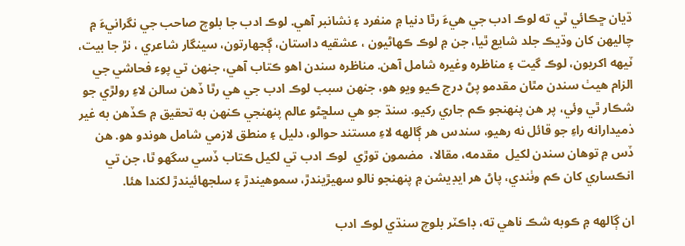ڌيان ڇڪائي ٿي ته لوڪ ادب جي هيءَ رٿا دنيا ۾ منفرد ۽ نشانبر آهي. لوڪ ادب جا بلوچ صاحب جي نگرانيءَ ۾ چاليهن کان وڌيڪ جلد شايع ٿيا، جن ۾ لوڪ ڪهاڻيون ، عشقيه داستان، ڳجهارتون، سينگار شاعري ، نڙ جا بيت، ٽيهه اکريون، لوڪ گيت ۽ مناظره وغيره شامل آهن. مناظره سندن اهو ڪتاب آهي، جنهن تي پوء فحاشي جي الزام هيٺ سندن مٿان مقدمو پڻ درج ڪيو ويو هو، جنهن سبب لوڪ ادب جي هي رٿا ڏهن سالن لاءِ رولڙي جو شڪار ٿي وئي، پر هن پنهنجو ڪم جاري رکيو. سنڌ جو هي سلڇڻو عالم پنهنجي ڪنهن به تحقيق ۾ ڪڏهن به غير ذميدارانه راءِ جو قائل نه رهيو، سندس هر ڳالهه لاءِ مستند حوالو، دليل ۽ منطق لازمي شامل هوندو هو. هن ڏس ۾ توهان سندن لکيل  مقدمه، مقالا،  مضمون توڙي  لوڪ ادب تي لکيل ڪتاب ڏسي سگهو ٿا، جن تي انڪساري کان ڪم وٺندي، پاڻ هر ايڊيشن ۾ پنهنجو نالو سهيڙيندڙ، سموهيندڙ ۽ سلجهائيندڙ لکندا هئا.

ان ڳالهه ۾ ڪوبه شڪ ناهي ته، ڊاڪٽر بلوچ سنڌي لوڪ ادب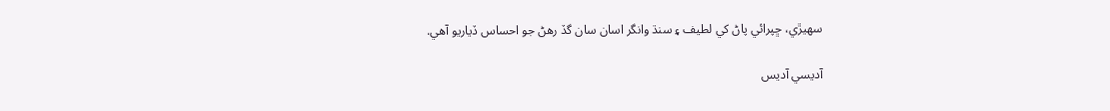سهيڙي، ڇپرائي پاڻ کي لطيف ۽ سنڌ وانگر اسان سان گڏ رهڻ جو احساس ڏياريو آهي.

آديسي آديس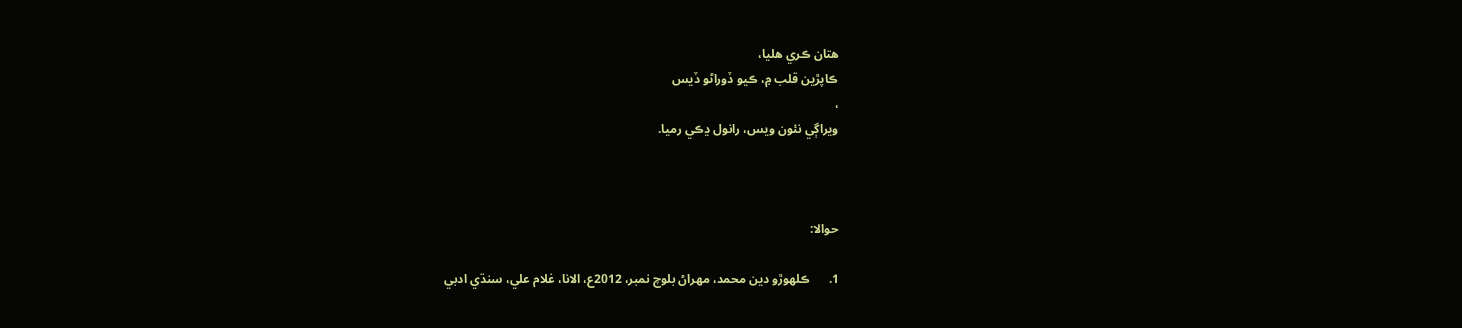هتان ڪري هليا،
ڪاپڙين قلب ۾، ڪيو ڏوراڻو ڏيس
،
ويراڳي نئون ويس، رانول ڍڪي رميا.



حوالا:

1.      ڪلهوڙو دين محمد، مهراڻ بلوچ نمبر، 2012ع، الانا، غلام علي، سنڌي ادبي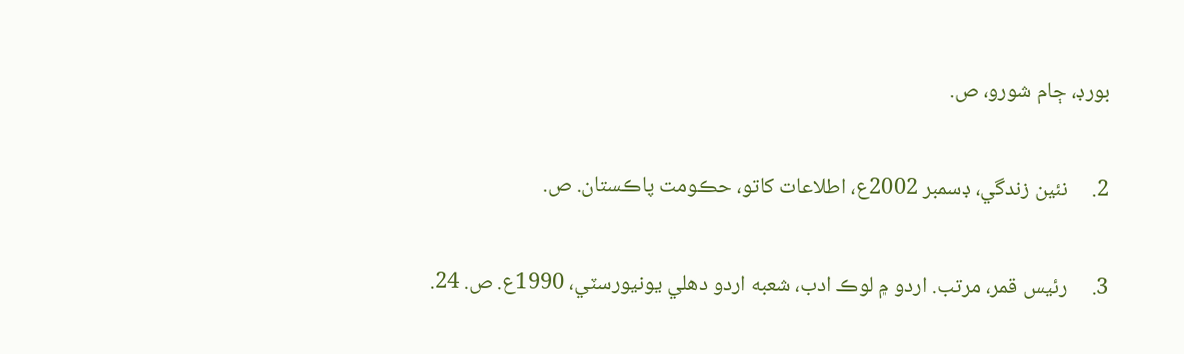بورڊ، ڄام شورو، ص.

2.     نئين زندگي، ڊسمبر 2002ع، اطلاعات کاتو، حڪومت پاڪستان. ص.

3.     رئيس قمر، مرتب. اردو ۾ لوڪ ادب، شعبه اردو دهلي يونيورسٽي، 1990ع. ص. 24.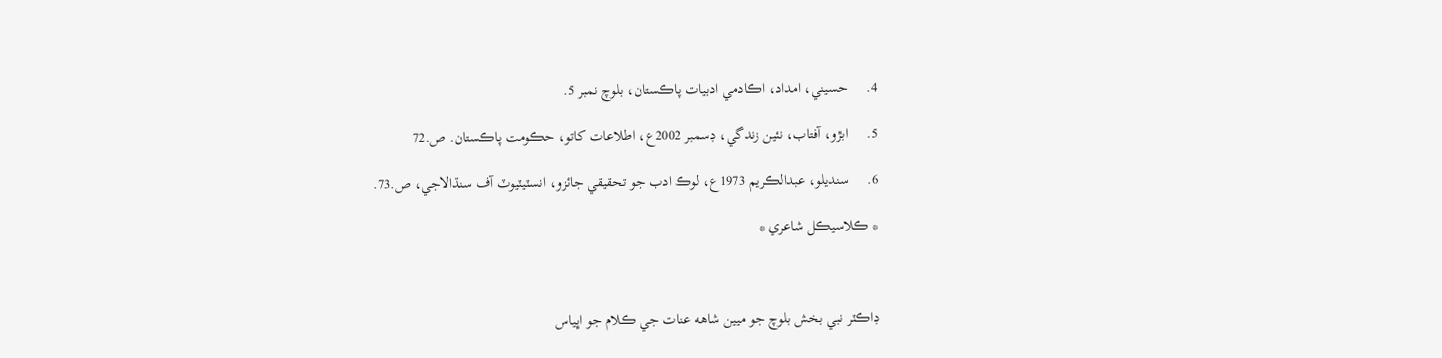4.     حسيني، امداد، اڪادمي ادبيات پاڪستان، بلوچ نمبر 5.

5.     ابڙو، آفتاب، نئين زندگي، ڊسمبر 2002ع، اطلاعات کاتو، حڪومت پاڪستان. ص.72

6.     سنديلو، عبدالڪريم 1973ع، لوڪ ادب جو تحقيقي جائزو، انسٽيٽيوٽ آف سنڌالاجي، ص.73.

* ڪلاسيڪل شاعري *



ڊاڪٽر نبي بخش بلوچ جو ميين شاهه عنات جي ڪلام جو اڀياس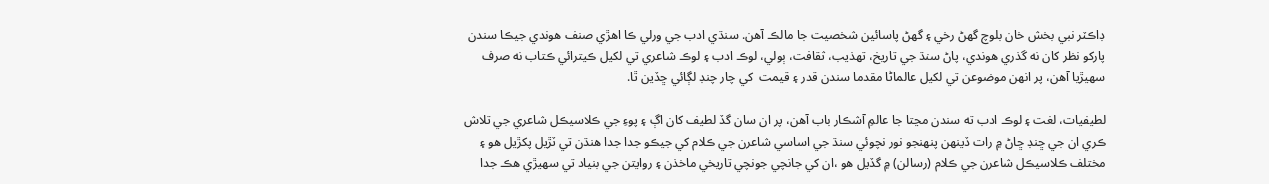ڊاڪٽر نبي بخش خان بلوچ گهڻ رخي ۽ گهڻ پاسائين شخصيت جا مالڪ آهن. سنڌي ادب جي ورلي ڪا اهڙي صنف هوندي جيڪا سندن پارکو نظر کان نه گذري هوندي، پاڻ سنڌ جي تاريخ، تهذيب، ثقافت، ٻولي، لوڪ ادب ۽ لوڪ شاعري تي لکيل ڪيترائي ڪتاب نه صرف سهيڙيا آهن، پر انهن موضوعن تي لکيل عالماڻا مقدما سندن قدر ۽ قيمت  کي چار چنڊ لڳائي ڇڏين ٿا.

لطيفيات، لغت ۽ لوڪ ادب ته سندن مڃتا جا عالمِ آشڪار باب آهن، پر ان سان گڏ لطيف کان اڳ ۽ پوءِ جي ڪلاسيڪل شاعري جي تلاش ڪري ان جي ڇنڊ ڇاڻ ۾ رات ڏينهن پنهنجو نور نچوئي سنڌ جي اساسي شاعرن جي ڪلام کي جيڪو جدا جدا هنڌن تي ٽڙيل پکڙيل هو ۽ مختلف ڪلاسيڪل شاعرن جي ڪلام (رسالن) ۾ گڏيل هو ،ان کي جانچي جونچي تاريخي ماخذن ۽ روايتن جي بنياد تي سهيڙي هڪ جدا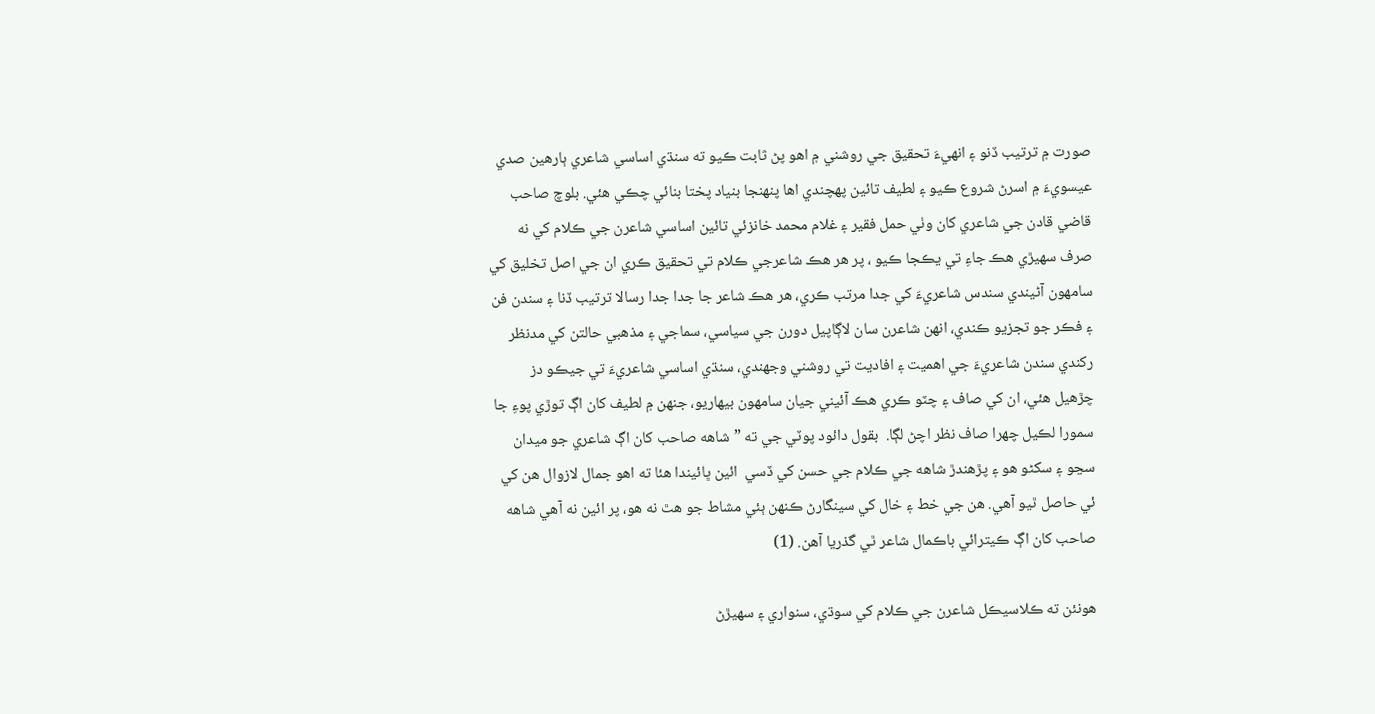صورت ۾ ترتيب ڏنو ۽ انهيءَ تحقيق جي روشني ۾ اهو پڻ ثابت ڪيو ته سنڌي اساسي شاعري ٻارهين صدي عيسويءَ ۾ اسرڻ شروع ڪيو ۽ لطيف تائين پهچندي اها پنهنجا بنياد پختا بنائي چڪي هئي. بلوچ صاحب قاضي قادن جي شاعري کان وٺي حمل فقير ۽ غلام محمد خانزئي تائين اساسي شاعرن جي ڪلام کي نه صرف سهيڙي هڪ جاءِ تي يڪجا ڪيو ، پر هر هڪ شاعرجي ڪلام تي تحقيق ڪري ان جي اصل تخليق کي سامهون آڻيندي سندس شاعريءَ کي جدا مرتب ڪري، هر هڪ شاعر جا جدا جدا رسالا ترتيب ڏنا ۽ سندن فن ۽ فڪر جو تجزيو ڪندي، انهن شاعرن سان لاڳاپيل دورن جي سياسي، سماجي ۽ مذهبي حالتن کي مدنظر رکندي سندن شاعريءَ جي اهميت ۽ افاديت تي روشني وجهندي، سنڌي اساسي شاعريءَ تي جيڪو دز چڙهيل هئي، ان کي صاف ۽ چٽو ڪري هڪ آئيني جيان سامهون بيهاريو، جنهن ۾ لطيف کان اڳ توڙي پوءِ جا سمورا لڪيل چهرا صاف نظر اچڻ لڳا.  بقول دائود پوٽي جي ته ”شاهه صاحب کان اڳ شاعري جو ميدان سڃو ۽ سکڻو هو ۽ پڙهندڙ شاهه جي ڪلام جي حسن کي ڏسي  ائين ڀائيندا هئا ته اهو جمال لازوال هن کي ئي حاصل ٿيو آهي. هن جي خط ۽ خال کي سينگارڻ ڪنهن ٻئي مشاط جو هٿ نه هو، پر ائين نه آهي شاهه صاحب کان اڳ ڪيترائي باڪمال شاعر ٿي گذريا آهن. (1)

هونئن ته ڪلاسيڪل شاعرن جي ڪلام کي سوڌي، سنواري ۽ سهيڙڻ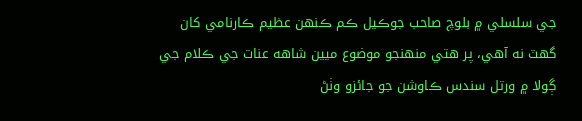جي سلسلي ۾ بلوچ صاحب جوڪيل ڪم ڪنهن عظيم ڪارنامي کان گهٽ نه آهي، پر هتي منهنجو موضوع ميين شاهه عنات جي ڪلام جي ڳولا ۾ ورتل سندس ڪاوشن جو جائزو وٺڻ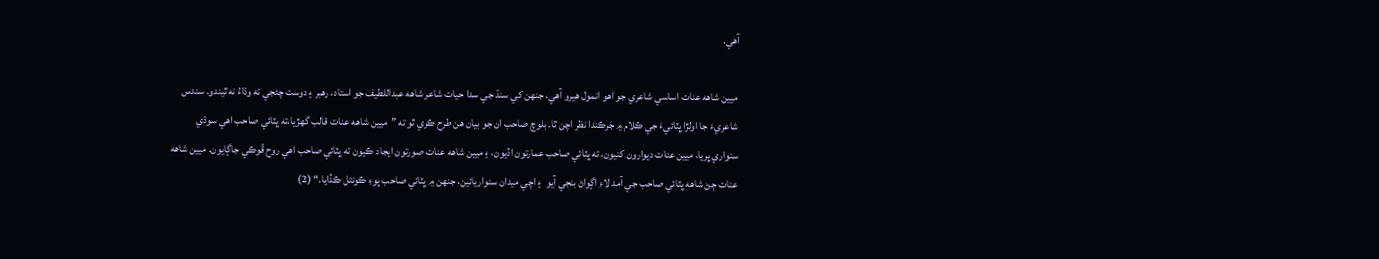آهي.

ميين شاهه عنات اساسي شاعري جو اهو انمول هيرو آهي، جنهن کي سنڌ جي سدا حيات شاعر شاهه عبداللطيف جو استاد، رهبر ۽ دوست چئجي ته وڌاءُ نه ٿيندو. سندس شاعريءَ جا اولڙا ڀٽائيءَ جي ڪلام ۾ جَرڪندا نظر اچن ٿا. بلوچ صاحب ان جو بيان هن طرح ڪري ٿو ته ”ميين شاهه عنات قالب گهڙيا،ته ڀٽائي صاحب اهي سوڌي سنواري ڀريا، ميين عنات ديوارون کنيون، ته ڀٽائي صاحب عمارتون اڏيون، ۽ ميين شاهه عنات صورتون ايجاد ڪيون ته ڀٽائي صاحب اهي روح ڦوڪي جاڳايون. ميين شاهه عنات ڄڻ شاهه ڀٽائي صاحب جي آمد لاءِ اڳواڻ بنجي آيو  ۽ اچي ميدان سنواريائين، جنهن ۾ ڀٽائي صاحب پوءِ ڪونتل ڪڏايا.“ (2)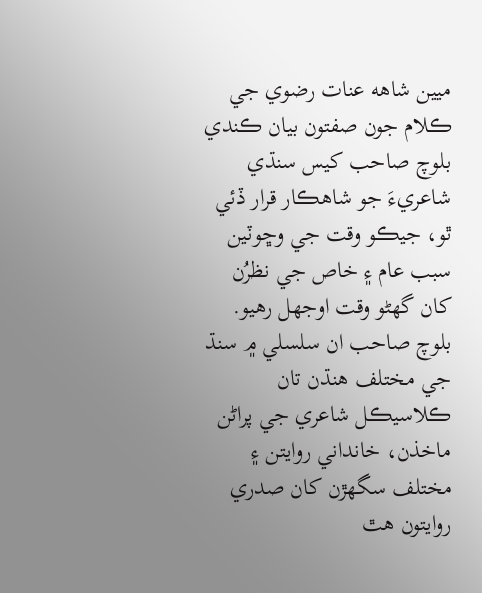ميين شاهه عنات رضوي جي ڪلام جون صفتون بيان ڪندي بلوچ صاحب کيس سنڌي شاعريءَ جو شاهڪار قرار ڏئي ٿو، جيڪو وقت جي وڇوٽين سبب عام ۽ خاص جي نظرُن کان گهڻو وقت اوجهل رهيو. بلوچ صاحب ان سلسلي ۾ سنڌ جي مختلف هنڌن تان ڪلاسيڪل شاعري جي پراڻن ماخذن، خانداني روايتن ۽ مختلف سگهڙن کان صدري روايتون هٿ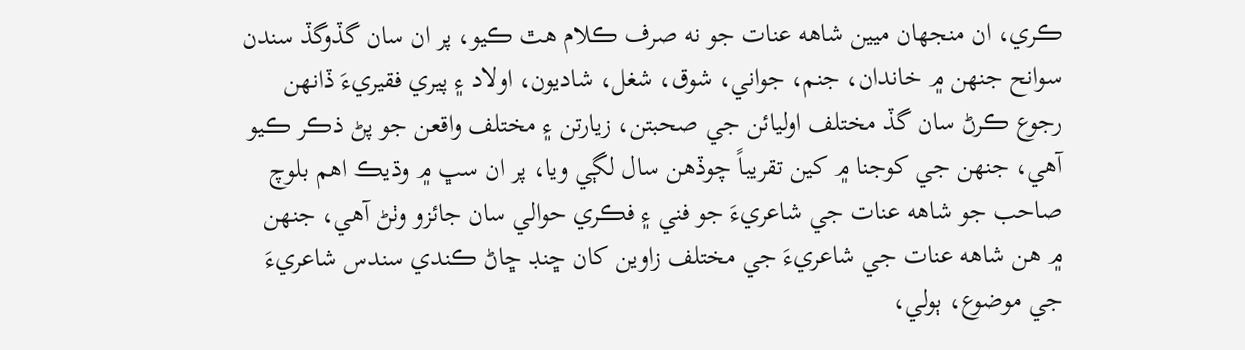ڪري، ان منجهان ميين شاهه عنات جو نه صرف ڪلام هٿ ڪيو، پر ان سان گڏوگڏ سندن سوانح جنهن ۾ خاندان، جنم، جواني، شوق، شغل، شاديون، اولاد ۽ پيري فقيريءَ ڏانهن رجوع ڪرڻ سان گڏ مختلف اوليائن جي صحبتن، زيارتن ۽ مختلف واقعن جو پڻ ذڪر ڪيو آهي، جنهن جي کوجنا ۾ کين تقريباً چوڏهن سال لڳي ويا، پر ان سڀ ۾ وڌيڪ اهم بلوچ صاحب جو شاهه عنات جي شاعريءَ جو فني ۽ فڪري حوالي سان جائزو وٺڻ آهي، جنهن ۾ هن شاهه عنات جي شاعريءَ جي مختلف زاوين کان ڇنڊ ڇاڻ ڪندي سندس شاعريءَ جي موضوع، ٻولي،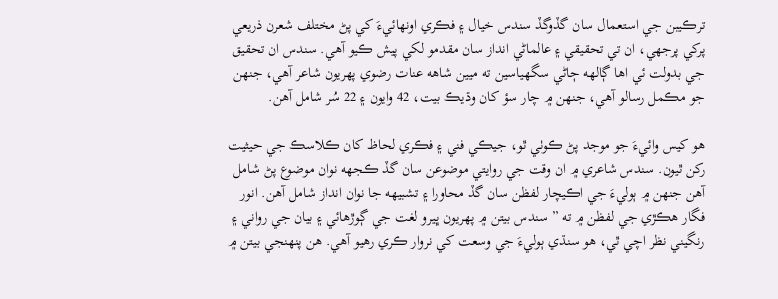ترڪيبن جي استعمال سان گڏوگڏ سندس خيال ۽ فڪري اونهائيءَ کي پڻ مختلف شعرن ذريعي پرکي پرجهي، ان تي تحقيقي ۽ عالماڻي انداز سان مقدمو لکي پيش ڪيو آهي. سندس ان تحقيق جي بدولت ئي اها ڳالهه ڄاڻي سگهياسين ته ميين شاهه عنات رضوي پهريون شاعر آهي، جنهن جو مڪمل رسالو آهي، جنهن ۾ چار سؤ کان وڌيڪ بيت، 42 وايون ۽ 22 سُر شامل آهن.

هو کيس وائيءَ جو موجد پڻ ڪوٺي ٿو، جيڪي فني ۽ فڪري لحاظ کان ڪلاسڪ جي حيثيت رکن ٿيون. سندس شاعري ۾ ان وقت جي روايتي موضوعن سان گڏ ڪجهه نوان موضوع پڻ شامل آهن جنهن ۾ ٻوليءَ جي اڪيچار لفظن سان گڏ محاورا ۽ تشبيهه جا نوان انداز شامل آهن. انور فگار هڪڙي جي لفظن ۾ ته ” سندس بيتن ۾ پهريون ڀيرو لغت جي ڳوڙهائي ۽ بيان جي رواني ۽ رنگيني نظر اچي ٿي، هو سنڌي ٻوليءَ جي وسعت کي نروار ڪري رهيو آهي. هن پنهنجي بيتن ۾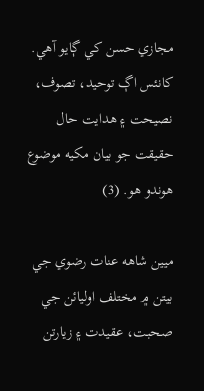مجازي حسن کي ڳايو آهي. کانئس اڳ توحيد، تصوف، نصيحت ۽ هدايت حال حقيقت جو بيان مکيه موضوع هوندو هو. (3)

ميين شاهه عنات رضوي جي بيتن ۾ مختلف اوليائن جي صحبت، عقيدت ۽ زيارتن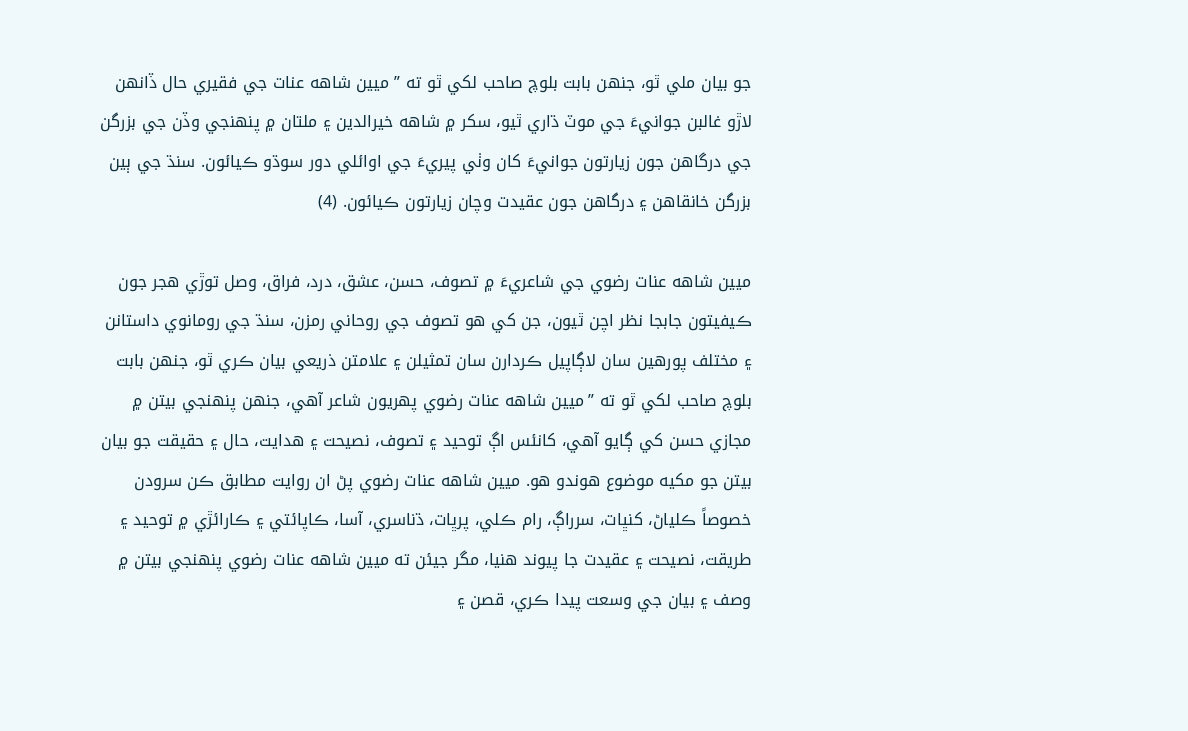جو بيان ملي ٿو، جنهن بابت بلوچ صاحب لکي ٿو ته ” ميين شاهه عنات جي فقيري حال ڏانهن لاڙو غالبن جوانيءَ جي موٽ ڌاري ٿيو، سکر ۾ شاهه خيرالدين ۽ ملتان ۾ پنهنجي وڏن جي بزرگن جي درگاهن جون زيارتون جوانيءَ کان وٺي پيريءَ جي اوائلي دور سوڌو ڪيائون. سنڌ جي ٻين بزرگن خانقاهن ۽ درگاهن جون عقيدت وچان زيارتون ڪيائون. (4)

ميين شاهه عنات رضوي جي شاعريءَ ۾ تصوف، حسن، عشق، درد، فراق، وصل توڙي هجر جون ڪيفيتون جابجا نظر اچن ٿيون، جن کي هو تصوف جي روحاني رمزن، سنڌ جي رومانوي داستانن ۽ مختلف پورهين سان لاڳاپيل ڪردارن سان تمثيلن ۽ علامتن ذريعي بيان ڪري ٿو، جنهن بابت بلوچ صاحب لکي ٿو ته ”ميين شاهه عنات رضوي پهريون شاعر آهي، جنهن پنهنجي بيتن ۾ مجازي حسن کي ڳايو آهي، کانئس اڳ توحيد ۽ تصوف، نصيحت ۽ هدايت، حال ۽ حقيقت جو بيان بيتن جو مکيه موضوع هوندو هو. ميين شاهه عنات رضوي پڻ ان روايت مطابق ڪن سرودن خصوصاً ڪلياڻ، کنڀات، سرراڳ، رام ڪلي، پرڀات، ڌناسري، آسا، ڪاپائتي ۽ ڪارائڙي ۾ توحيد ۽ طريقت، نصيحت ۽ عقيدت جا پيوند هنيا، مگر جيئن ته ميين شاهه عنات رضوي پنهنجي بيتن ۾ وصف ۽ بيان جي وسعت پيدا ڪري، قصن ۽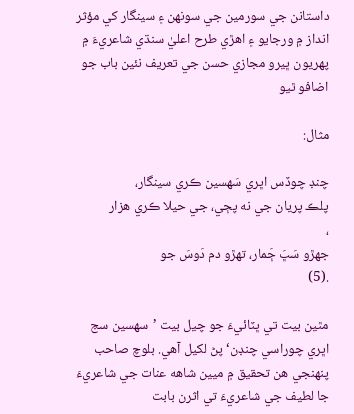داستانن جي سورمين جي سونهن ۽ سينگار کي مؤثر انداز ۾ ورجايو ۽ اهڙي طرح اعليٰ سنڌي شاعريءَ ۾ پهريون ڀيرو مجازي حسن جي تعريف نئين باب جو اضافو ٿيو

مثال:

چنڊ چوڏس اڀري سَهسين ڪري سينگار،
پلڪ پريان جي نه پڄي، جي حيلا ڪري هزار
،
جهڙو سَڀَ ڄَمار، تهڙو دم دَوسَ جو
.(5)

مٿين بيت تي ڀٽائيءَ جو چيل بيت ’سهسين سج اڀري چوراسي چنڊن‘ پڻ لکيل آهي. بلوچ صاحب پنهنجي هن تحقيق ۾ ميين شاهه عنات جي شاعريءَ جا لطيف جي شاعريءَ تي اثرن بابت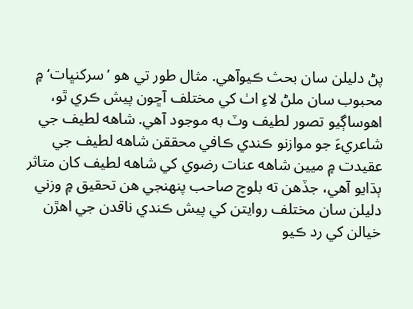پڻ دليلن سان بحث ڪيوآهي. مثال طور تي هو ’سرکنڀات‘ ۾ محبوب سان ملڻ لاءِ اٺ کي مختلف آڇون پيش ڪري ٿو،  اهوساڳيو تصور لطيف وٽ به موجود آهي. شاهه لطيف جي شاعريءَ جو موازنو ڪندي ڪافي محققن شاهه لطيف جي عقيدت ۾ ميين شاهه عنات رضوي کي شاهه لطيف کان متاثر ٻڌايو آهي، جڏهن ته بلوچ صاحب پنهنجي هن تحقيق ۾ وزني دليلن سان مختلف روايتن کي پيش ڪندي ناقدن جي اهڙن خيالن کي رد ڪيو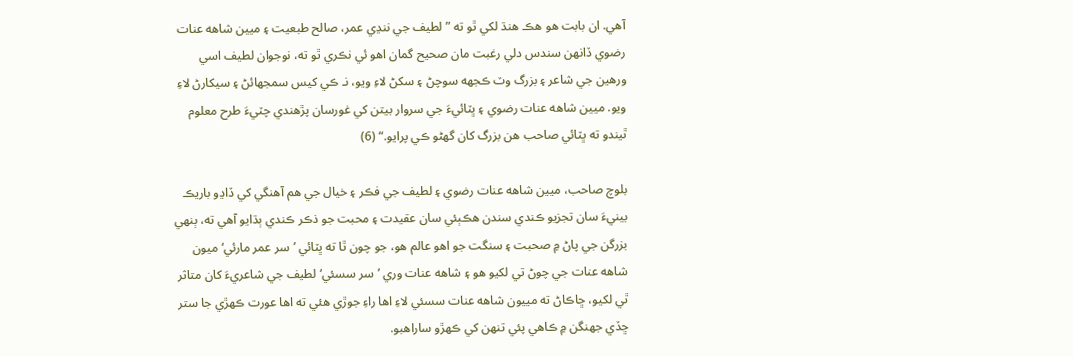آهي. ان بابت هو هڪ هنڌ لکي ٿو ته ” لطيف جي ننڍي عمر، صالح طبعيت ۽ ميين شاهه عنات رضوي ڏانهن سندس دلي رغبت مان صحيح گمان اهو ئي نڪري ٿو ته، نوجوان لطيف اسي ورهين جي شاعر ۽ بزرگ وٽ ڪجهه سوچڻ ۽ سکڻ لاءِ ويو، نـ ڪي کيس سمجهائڻ ۽ سيکارڻ لاءِ ويو. ميين شاهه عنات رضوي ۽ ڀٽائيءَ جي سروار بيتن کي غورسان پڙهندي چٽيءَ طرح معلوم ٿيندو ته ڀٽائي صاحب هن بزرگ کان گهڻو ڪي پرايو.“ (6)

بلوچ صاحب، ميين شاهه عنات رضوي ۽ لطيف جي فڪر ۽ خيال جي هم آهنگي کي ڏاڍو باريڪ بينيءَ سان تجزيو ڪندي سندن هڪٻئي سان عقيدت ۽ محبت جو ذڪر ڪندي ٻڌايو آهي ته، ٻنهي بزرگن جي پاڻ ۾ صحبت ۽ سنگت جو اهو عالم هو، جو چون ٿا ته ڀٽائي ’سر عمر مارئي‘ ميون شاهه عنات جي چوڻ تي لکيو هو ۽ شاهه عنات وري ’سر سسئي‘ لطيف جي شاعريءَ کان متاثر ٿي لکيو، ڇاڪاڻ ته مييون شاهه عنات سسئي لاءِ اها راءِ جوڙي هئي ته اها عورت ڪهڙي جا ستر ڇڏي جهنگن ۾ ڪاهي پئي تنهن کي ڪهڙو ساراهبو.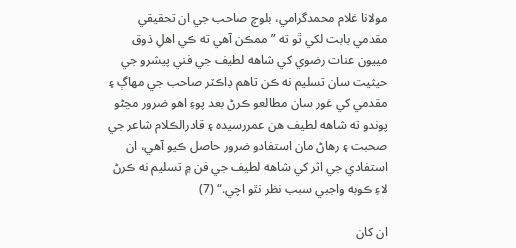مولانا غلام محمدگرامي، بلوچ صاحب جي ان تحقيقي مقدمي بابت لکي ٿو ته ”ممڪن آهي ته ڪي اهلِ ذوق مييون عنات رضوي کي شاهه لطيف جي فني پيشرو جي حيثيت سان تسليم نه ڪن تاهم ڊاڪٽر صاحب جي مهاڳ ۽ مقدمي کي غور سان مطالعو ڪرڻ بعد پوءِ اهو ضرور مڃڻو پوندو ته شاهه لطيف هن عمررسيده ۽ قادرالڪلام شاعر جي صحبت ۽ رهاڻ مان استفادو ضرور حاصل ڪيو آهي، ان استفادي جي اثر کي شاهه لطيف جي فن ۾ تسليم نه ڪرڻ لاءِ ڪوبه واجبي سبب نظر نٿو اچي.“ (7)

ان کان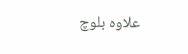علاوه بلوچ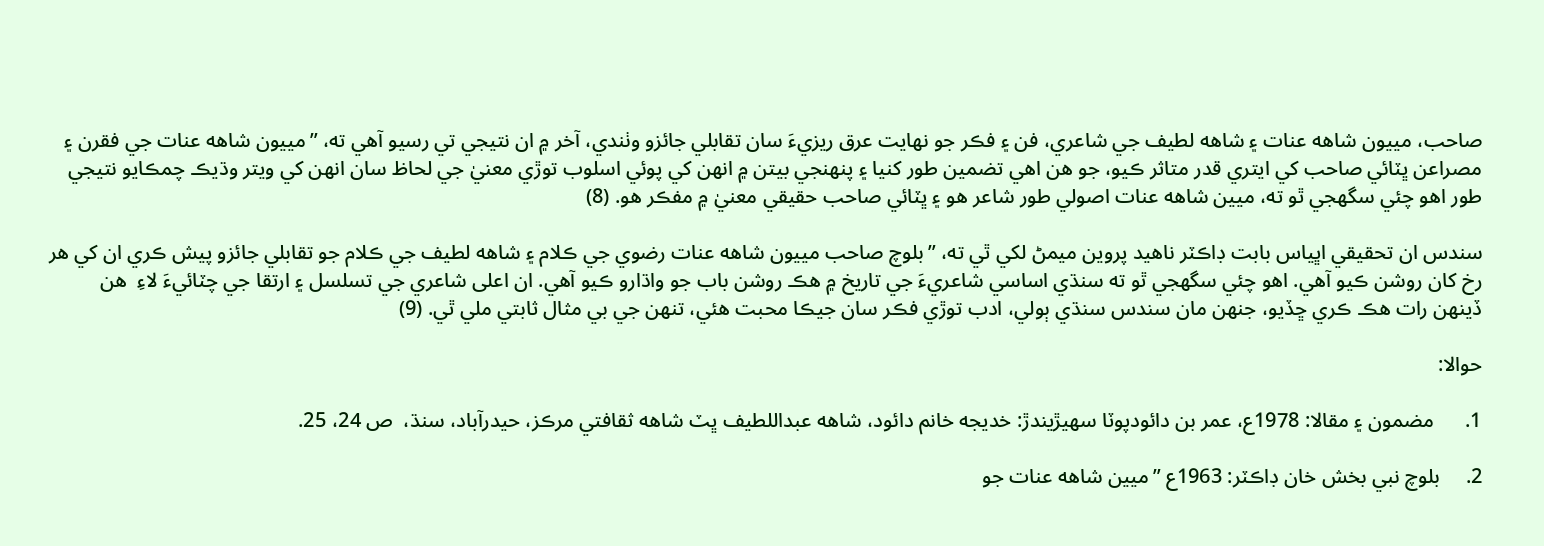صاحب، مييون شاهه عنات ۽ شاهه لطيف جي شاعري، فن ۽ فڪر جو نهايت عرق ريزيءَ سان تقابلي جائزو وٺندي، آخر ۾ ان نتيجي تي رسيو آهي ته، ”مييون شاهه عنات جي فقرن ۽ مصراعن ڀٽائي صاحب کي ايتري قدر متاثر ڪيو، جو هن اهي تضمين طور کنيا ۽ پنهنجي بيتن ۾ انهن کي پوئي اسلوب توڙي معنيٰ جي لحاظ سان انهن کي ويتر وڌيڪ چمڪايو نتيجي طور اهو چئي سگهجي ٿو ته، ميين شاهه عنات اصولي طور شاعر هو ۽ ڀٽائي صاحب حقيقي معنيٰ ۾ مفڪر هو. (8)

سندس ان تحقيقي اڀياس بابت ڊاڪٽر ناهيد پروين ميمڻ لکي ٿي ته، ”بلوچ صاحب مييون شاهه عنات رضوي جي ڪلام ۽ شاهه لطيف جي ڪلام جو تقابلي جائزو پيش ڪري ان کي هر رخ کان روشن ڪيو آهي. اهو چئي سگهجي ٿو ته سنڌي اساسي شاعريءَ جي تاريخ ۾ هڪ روشن باب جو واڌارو ڪيو آهي. ان اعلى شاعري جي تسلسل ۽ ارتقا جي چٽائيءَ لاءِ  هن ڏينهن رات هڪ ڪري ڇڏيو، جنهن مان سندس سنڌي ٻولي، ادب توڙي فڪر سان جيڪا محبت هئي، تنهن جي بي مثال ثابتي ملي ٿي. (9)

حوالا:

1.      مضمون ۽ مقالا: 1978ع، عمر بن دائودپوٽا سهيڙيندڙ: خديجه خانم دائود، شاهه عبداللطيف ڀٽ شاهه ثقافتي مرڪز، حيدرآباد، سنڌ،  ص 24، 25.

2.     بلوچ نبي بخش خان ڊاڪٽر: 1963ع ”ميين شاهه عنات جو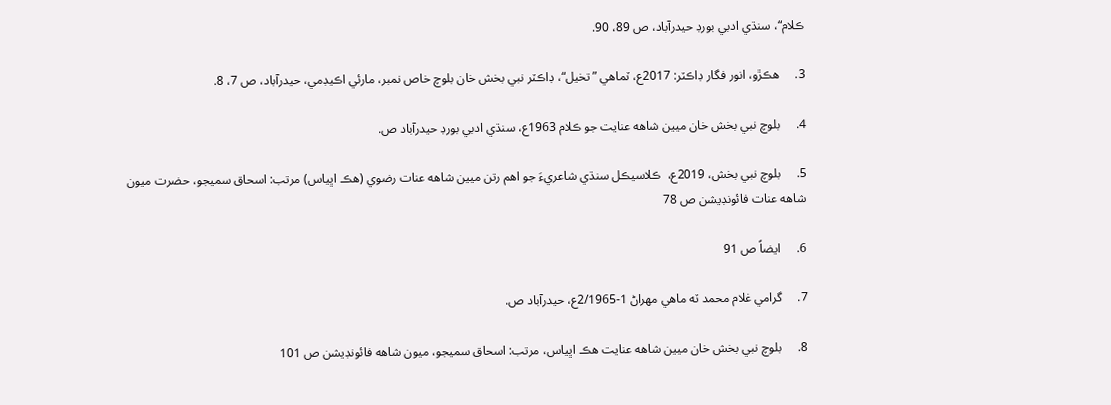ڪلام“، سنڌي ادبي بورڊ حيدرآباد، ص 89، 90.

3.     هڪڙو، انور فگار ڊاڪٽر: 2017ع، ٽماهي ”تخيل“، ڊاڪٽر نبي بخش خان بلوچ خاص نمبر، مارئي اڪيڊمي، حيدرآباد، ص 7، 8.

4.     بلوچ نبي بخش خان ميين شاهه عنايت جو ڪلام 1963ع، سنڌي ادبي بورڊ حيدرآباد ص.

5.     بلوچ نبي بخش، 2019ع،  ڪلاسيڪل سنڌي شاعريءَ جو اهم رتن ميين شاهه عنات رضوي (هڪ اڀياس) مرتب: اسحاق سميجو، حضرت ميون شاهه عنات فائونڊيشن ص 78

6.     ايضاً ص 91

7.     گرامي غلام محمد ٽه ماهي مهراڻ 1-2/1965ع، حيدرآباد ص.

8.     بلوچ نبي بخش خان ميين شاهه عنايت هڪ اڀياس، مرتب: اسحاق سميجو، ميون شاهه فائونڊيشن ص 101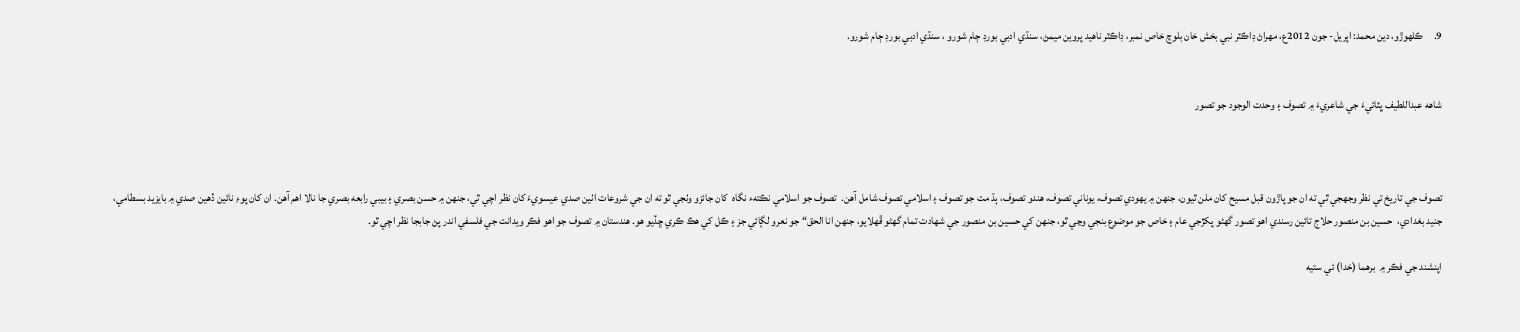9.     ڪلهوڙو، دين محمد: اپريل- جون 2012ع، مهراڻ ڊاڪٽر نبي بخش خان بلوچ خاص نمبر، ڊاڪٽر ناهيد پروين ميمڻ، سنڌي ادبي بورڊ ڄام شورو ، سنڌي ادبي بورڊ ڄام شورو.


شاهه عبداللطيف ڀٽائيءَ جي شاعريءَ ۾ تصوف ۽ وحدت الوجود جو تصور



تصوف جي تاريخ تي نظر وجهجي ٿي ته ان جو پاڙون قبل مسيح کان ملن ٿيون، جنهن ۾ يهودي تصوف، يوناني تصوف، هندو تصوف، ٻڌ مت جو تصوف ۽ اسلامي تصوف شامل آهن.  تصوف جو اسلامي نڪتهء نگاه  کان جائزو وٺجي ٿو ته ان جي شروعات اٺين صدي عيسويءَ کان نظر اچي ٿي، جنهن ۾ حسن بصري ۽ بيبي رابعه بصري جا نالا اهم آهن. ان کان پوءِ نائين ڏهين صدي ۾ بايزيد بسطامي، جنيد بغدادي،  حسين بن منصور حلاج تائين رسندي اهو تصور گهڻو پکڙجي عام ۽ خاص جو موضوع بنجي وڃي ٿو، جنهن کي حسين بن منصور جي شهادت تمام گهڻو ڦهلايو، جنهن انا الحق“ جو نعرو لڳائي جز ۽ ڪل کي هڪ ڪري ڇڏيو هو. هندستان ۾ تصوف جو اهو فڪر ويدانت جي فلسفي اندر پڻ جابجا نظر اچي ٿو.

اپنشند جي فڪر ۾  برهما (خدا) ئي ستيه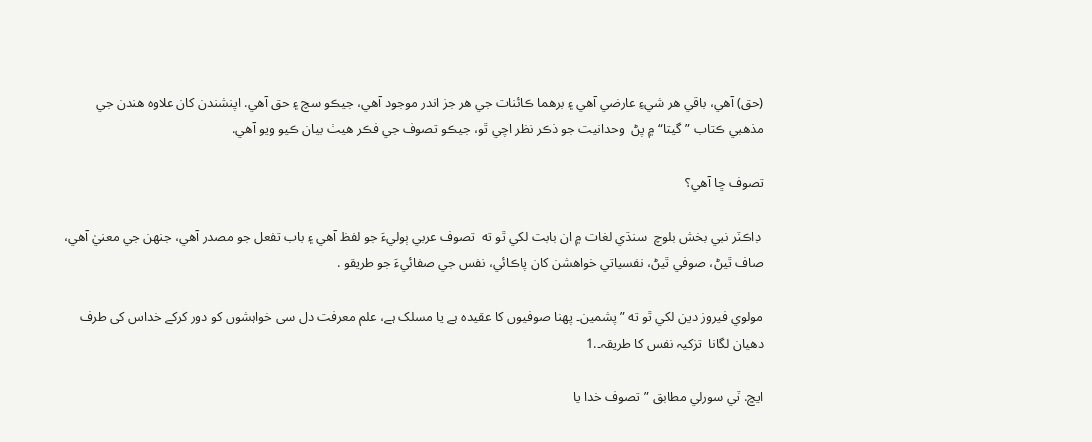(حق) آهي، باقي هر شيءِ عارضي آهي ۽ برهما ڪائنات جي هر جز اندر موجود آهي، جيڪو سچ ۽ حق آهي. اپنشندن کان علاوه هندن جي مذهبي ڪتاب ”گيتا“ ۾ پڻ  وحدانيت جو ذڪر نظر اچي ٿو، جيڪو تصوف جي فڪر هيٺ بيان ڪيو ويو آهي.

تصوف ڇا آهي؟

 ڊاڪٽر نبي بخش بلوچ  سنڌي لغات ۾ ان بابت لکي ٿو ته  تصوف عربي ٻوليءَ جو لفظ آهي ۽ باب تفعل جو مصدر آهي، جنهن جي معنيٰ آهي، صاف ٿيڻ، صوفي ٿيڻ، نفسياتي خواهشن کان پاڪائي، نفس جي صفائيءَ جو طريقو .

مولوي فيروز دين لکي ٿو ته ”پشمین۔ پهنا صوفیوں کا عقیدہ ہے یا مسلک ہے، علم معرفت دل سی خواہشوں کو دور کرکے خداس کی طرف دهیان لگانا  تزکیہ نفس کا طریقہ۔.1

ايڇ. ٽي سورلي مطابق ”تصوف خدا يا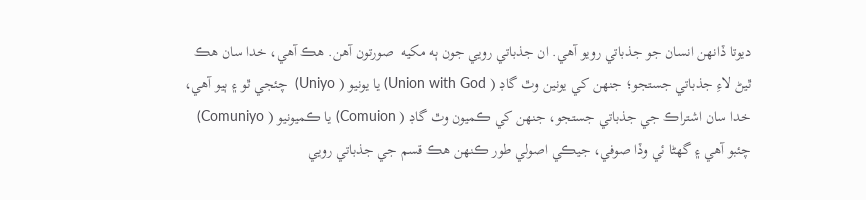ديوتا ڏانهن انسان جو جذباتي رويو آهي. ان جذباتي رويي جون ٻه مکيه  صورتون آهن. هڪ آهي، خدا سان هڪ ٿيڻ لاءِ جذباتي جستجو؛ جنهن کي يونين وٿ گاڊ ( Union with God) يا يونيو ( Uniyo)  چئجي ٿو ۽ ٻيو آهي، خدا سان اشتراڪ جي جذباتي جستجو، جنهن کي ڪميون وٿ گاڊ ( Comuion) يا ڪميونيو ( Comuniyo) چئبو آهي ۽ گهڻا ئي وڏا صوفي، جيڪي اصولي طور ڪنهن هڪ قسم جي جذباتي رويي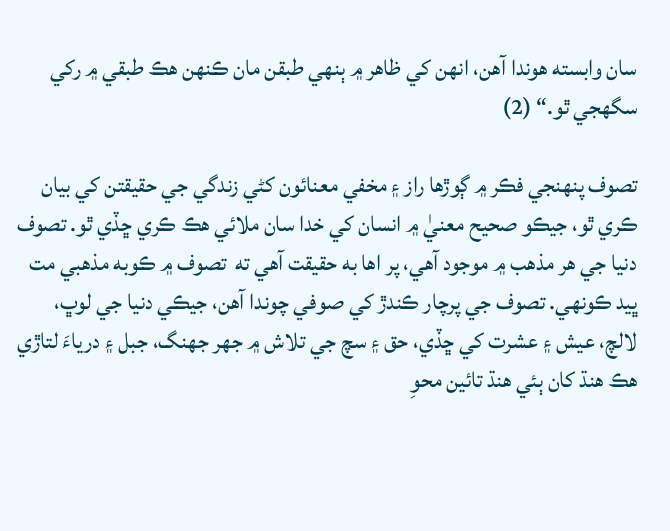سان وابسته هوندا آهن، انهن کي ظاهر ۾ ٻنهي طبقن مان ڪنهن هڪ طبقي ۾ رکي سگهجي ٿو.“ (2)

تصوف پنهنجي فڪر ۾ ڳوڙها راز ۽ مخفي معنائون کڻي زندگي جي حقيقتن کي بيان ڪري ٿو، جيڪو صحيح معنيٰ ۾ انسان کي خدا سان ملائي هڪ ڪري ڇڏي ٿو. تصوف دنيا جي هر مذهب ۾ موجود آهي، پر اها به حقيقت آهي ته  تصوف ۾ ڪوبه مذهبي مت ڀيد ڪونهي. تصوف جي پرچار ڪندڙ کي صوفي چوندا آهن، جيڪي دنيا جي لوڀ، لالچ، عيش ۽ عشرت کي ڇڏي، حق ۽ سچ جي تلاش ۾ جهر جهنگ، جبل ۽ درياءَ لتاڙي  هڪ هنڌ کان ٻئي هنڌ تائين محوِ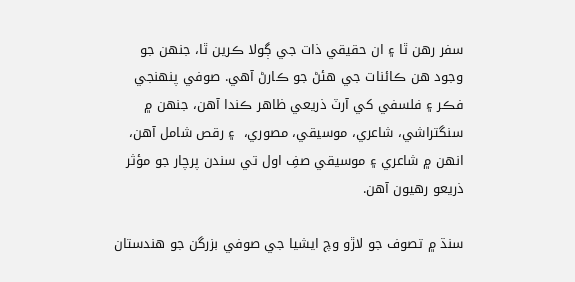سفر رهن ٿا ۽ ان حقيقي ذات جي ڳولا ڪرين ٿا، جنهن جو وجود هن ڪائنات جي هئڻ جو ڪارڻ آهي. صوفي پنهنجي فڪر ۽ فلسفي کي آرٽ ذريعي ظاهر ڪندا آهن، جنهن ۾ سنگتراشي، شاعري، موسيقي، مصوري،  ۽ رقص شامل آهن، انهن ۾ شاعري ۽ موسيقي صفِ اول تي سندن پرچار جو مؤثر ذريعو رهيون آهن.

سنڌ ۾ تصوف جو لاڙو وچ ايشيا جي صوفي بزرگن جو هندستان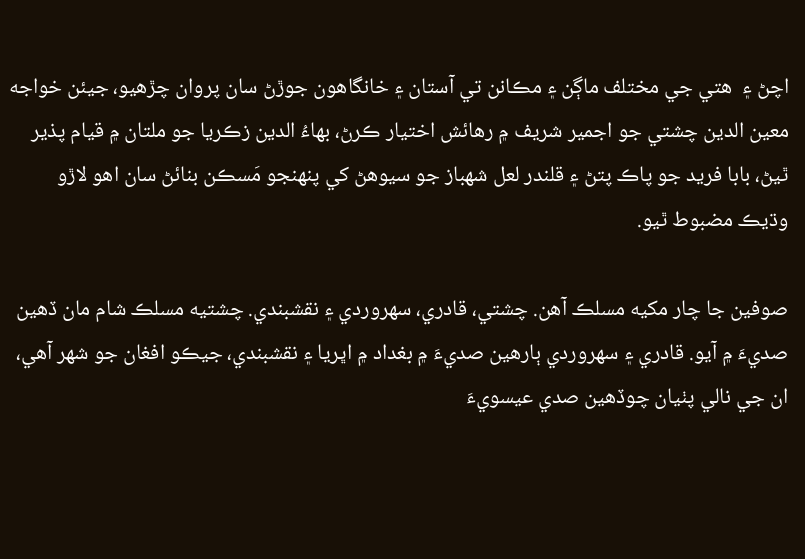اچڻ ۽  هتي جي مختلف ماڳن ۽ مڪانن تي آستان ۽ خانگاهون جوڙڻ سان پروان چڙهيو، جيئن خواجه معين الدين چشتي جو اجمير شريف ۾ رهائش اختيار ڪرڻ، بهاءُ الدين زڪريا جو ملتان ۾ قيام پذير ٿيڻ، بابا فريد جو پاڪ پتڻ ۽ قلندر لعل شهباز جو سيوهڻ کي پنهنجو مَسڪن بنائڻ سان اهو لاڙو وڌيڪ مضبوط ٿيو.

صوفين جا چار مکيه مسلڪ آهن. چشتي، قادري، سهروردي ۽ نقشبندي. چشتيه مسلڪ شام مان ڏهين صديءَ ۾ آيو. قادري ۽ سهروردي ٻارهين صديءَ ۾ بغداد ۾ اڀريا ۽ نقشبندي، جيڪو افغان جو شهر آهي، ان جي نالي پٺيان چوڏهين صدي عيسويءَ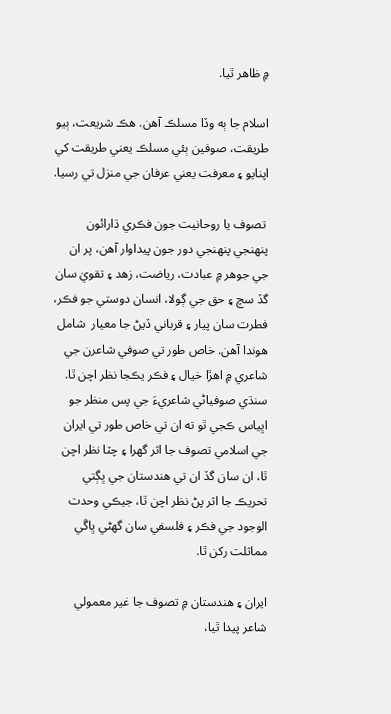۾ ظاهر ٿيا.

اسلام جا ٻه وڏا مسلڪ آهن. هڪ شريعت، ٻيو طريقت، صوفين ٻئي مسلڪ يعني طريقت کي اپنايو ۽ معرفت يعني عرفان جي منزل تي رسيا.

 تصوف يا روحانيت جون فڪري ڌارائون پنهنجي پنهنجي دور جون پيداوار آهن، پر ان جي جوهر ۾ عبادت، رياضت، زهد ۽ تقويٰ سان گڏ سچ ۽ حق جي ڳولا، انسان دوستي جو فڪر، فطرت سان پيار ۽ قرباني ڏيڻ جا معيار  شامل هوندا آهن. خاص طور تي صوفي شاعرن جي شاعري ۾ اهڙا خيال ۽ فڪر يڪجا نظر اچن ٿا. سنڌي صوفياڻي شاعريءَ جي پس منظر جو اڀياس ڪجي ٿو ته ان تي خاص طور تي ايران جي اسلامي تصوف جا اثر گهرا ۽ چٽا نظر اچن ٿا، ان سان گڏ ان تي هندستان جي ڀڳتي تحريڪ جا اثر پڻ نظر اچن ٿا، جيڪي وحدت الوجود جي فڪر ۽ فلسفي سان گهڻي ڀاڱي مماثلت رکن ٿا.

ايران ۽ هندستان ۾ تصوف جا غير معمولي شاعر پيدا ٿيا،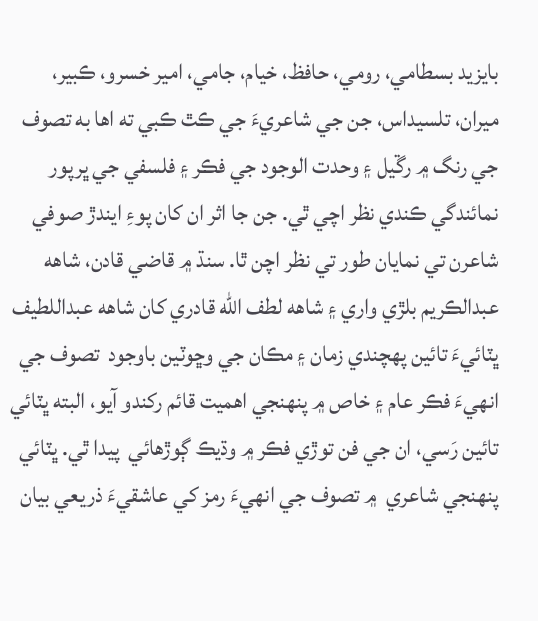بايزيد بسطامي، رومي، حافظ، خيام، جامي، امير خسرو، ڪبير، ميران، تلسيداس، جن جي شاعريءَ جي ڪٿ ڪبي ته اها به تصوف جي رنگ ۾ رڱيل ۽ وحدت الوجود جي فڪر ۽ فلسفي جي ڀرپور نمائندگي ڪندي نظر اچي ٿي. جن جا اثر ان کان پوءِ ايندڙ صوفي شاعرن تي نمايان طور تي نظر اچن ٿا. سنڌ ۾ قاضي قادن، شاهه عبدالڪريم بلڙي واري ۽ شاهه لطف الله قادري کان شاهه عبداللطيف ڀٽائيءَ تائين پهچندي زمان ۽ مڪان جي وڇوٽين باوجود  تصوف جي انهيءَ فڪر عام ۽ خاص ۾ پنهنجي اهميت قائم رکندو آيو، البته ڀٽائي تائين رَسي، ان جي فن توڙي فڪر ۾ وڌيڪ ڳوڙهائي  پيدا ٿي. ڀٽائي پنهنجي شاعري  ۾ تصوف جي انهيءَ رمز کي عاشقيءَ ذريعي بيان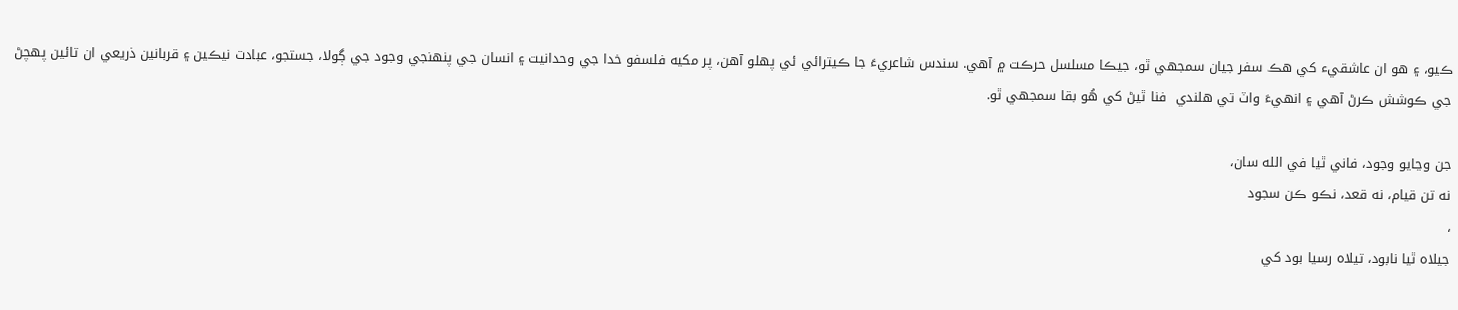ڪيو، ۽ هو ان عاشقيء کي هڪ سفر جيان سمجهي ٿو، جيڪا مسلسل حرڪت ۾ آهي. سندس شاعريءَ جا ڪيترائي ئي پهلو آهن، پر مکيه فلسفو خدا جي وحدانيت ۽ انسان جي پنهنجي وجود جي ڳولا، جستجو، عبادت نيڪين ۽ قربانين ذريعي ان تائين پهچڻ جي ڪوشش ڪرڻ آهي ۽ انهيءَ واٽ تي هلندي  فنا ٿيڻ کي هُو بقا سمجهي ٿو.

جن وڃايو وجود، فاني ٿيا في الله سان،
نه تن قيام، نه قعد، نڪو ڪن سجود
،
جيلاه ٿيا نابود، تيلاه رسيا بود کي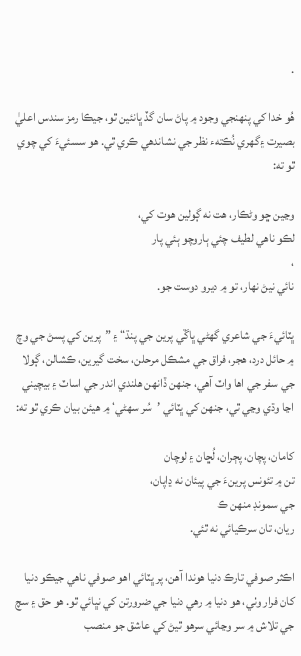.

هُو خدا کي پنهنجي وجود ۾ پاڻ سان گڏ ڀانئين ٿو، جيڪا رمز سندس اعليٰ بصيرت ۽گهري نُڪتهء نظر جي نشاندهي ڪري ٿي. هو سسئيءَ کي چوي ٿو ته:

وڃين ڇو وڻڪار، هت نه ڳولين هوت کي،
لڪو ناهي لطيف چئي ٻاروچو ٻئي پار
،
نائي نيڻ نهار، تو ۾ ديرو دوست جو.

ڀٽائيءَ جي شاعري گهڻي ڀاڱي پرين جي پنڌ“ ۽ ”پرين کي پسڻ جي وچ ۾ حائل درد، هجر، فراق جي مشڪل مرحلن، سخت گيرين، ڪشالن، ڳولا جي سفر جي اها واٽ آهي، جنهن ڏانهن هلندي اندر جي اساٽ ۽ بيچيني اڃا وڌي وڃي ٿي، جنهن کي ڀٽائي ’سُر سهڻي‘ ۾ هيئن بيان ڪري ٿو ته:

کامان، پچان، پڄران، لُڇان ۽ لوچان
تن ۾ تئونس پرينءَ جي پيئان نه ڍاپان،
جي سمونڊ منهن ڪ
ريان، تان سرڪيائي نه ٿئي.

اڪثر صوفي تارڪ دنيا هوندا آهن، پر ڀٽائي اهو صوفي ناهي جيڪو دنيا کان فرار وٺي، هو دنيا ۾ رهي دنيا جي ضرورتن کي نڀائي ٿو. هو حق ۽ سچ جي تلاش ۾ سر وڃائي سرهو ٿيڻ کي عاشق جو منصب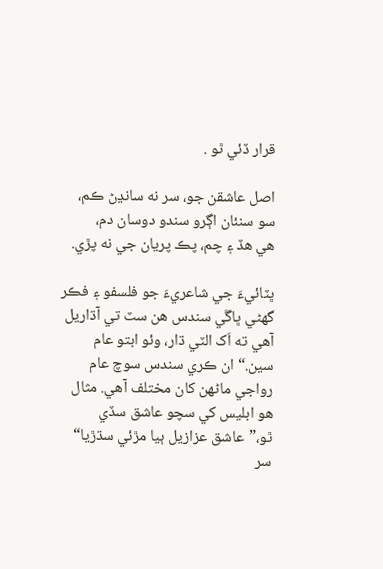قرار ڏئي ٿو .

اصل عاشقن جو، سر نه سانڍڻ ڪم،
سو سنئان اڳرو سندو دوسان دم،
هي هڏ ۽ چم، پڪ پريان جي نه پڙي.

ڀٽائيءَ جي شاعريءَ جو فلسفو ۽ فڪر گهڻي ڀاڱي سندس هن سٽ تي آڌاريل آهي ته اَک الٽي ڌار، وئو ابتو عام سين.“ ان ڪري سندس سوچ عام رواجي ماڻهن کان مختلف آهي. مثال هو ابليس کي سچو عاشق سڏي ٿو،”عاشق عزازيل ٻيا مڙئي سڌڙيا“ سر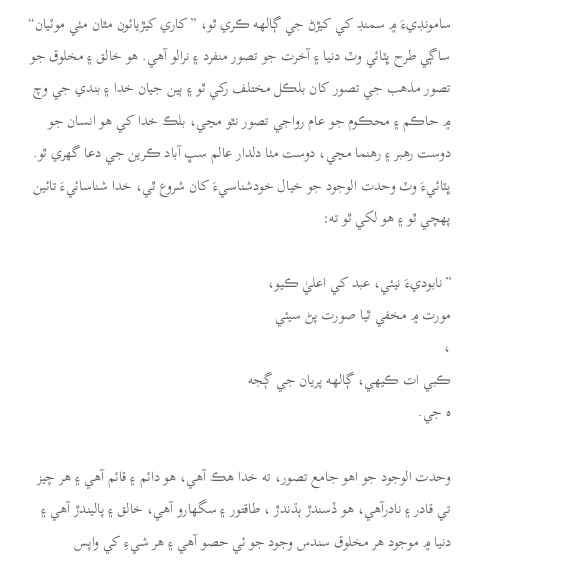سامونڊيءَ ۾ سمنڊ کي کيڙڻ جي ڳالهه ڪري ٿو، ”کاري کيڙيائون مٿان مٺي موٽيان“ ساڳي طرح ڀٽائي وٽ دنيا ۽ آخرت جو تصور منفرد ۽ نرالو آهي. هو خالق ۽ مخلوق جو تصور مذهب جي تصور کان بلڪل مختلف رکي ٿو ۽ ٻين جيان خدا ۽ بندي جي وچ ۾ حاڪم ۽ محڪوم جو عام رواجي تصور نٿو مڃي، بلڪ خدا کي هو انسان جو دوست رهبر ۽ رهنما مڃي، دوست مٺا دلدار عالم سڀ آباد ڪرين جي دعا گهري ٿو. ڀٽائيءَ وٽ وحدت الوجود جو خيال خودشناسيءَ کان شروع ٿي، خدا شناسائيءَ تائين پهچي ٿو ۽ هو لکي ٿو ته:

”نابوديءَ نيئي، عبد کي اعليٰ ڪيو،
مورت ۾ مخفي ٿيا صورت پڻ سيئي
،
ڪبي ات ڪيهي، ڳالهه پريان جي ڳجه
ه جي.

وحدت الوجود جو اهو جامع تصور، ته خدا هڪ آهي، هو دائم ۽ قائم آهي ۽ هر چيز تي قادر ۽ نادرآهي، هو ڏسندڙ ٻڌندڙ ، طاقتور ۽ سگهارو آهي، خالق ۽ پاليندڙ آهي ۽ دنيا ۾ موجود هر مخلوق سندس وجود جو ئي حصو آهي ۽ هر شيءِ کي واپس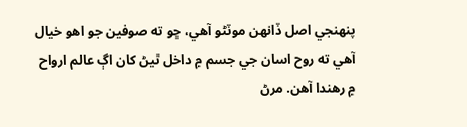پنهنجي اصل ڏانهن موٽڻو آهي، ڇو ته صوفين جو اهو خيال آهي ته روح اسان جي جسم ۾ داخل ٿيڻ کان اڳ عالم ارواح ۾ رهندا آهن. مرڻ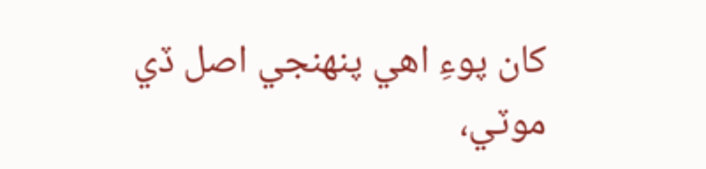کان پوءِ اهي پنهنجي اصل ڏي موٽي،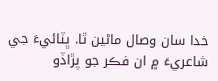خدا سان وصال ماڻين ٿا. ڀٽائيءَ جي شاعريءَ ۾ ان فڪر جو پڙاڏو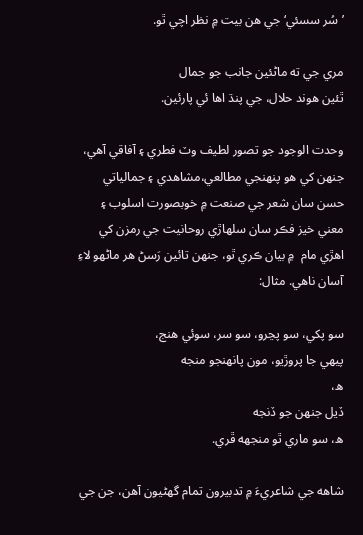’سُر سسئي‘ جي هن بيت ۾ نظر اچي ٿو.

مري جي ته ماڻئين جانب جو جمال
ٿئين هوند حلال، جي پنڌ اها ئي پارئين.

وحدت الوجود جو تصور لطيف وٽ فطري ۽ آفاقي آهي، جنهن کي هو پنهنجي مطالعي،مشاهدي ۽ جمالياتي حسن سان شعر جي صنعت ۾ خوبصورت اسلوب ۽ معني خيز فڪر سان سلهاڙي روحانيت جي رمزن کي اهڙي مام  ۾ بيان ڪري ٿو، جنهن تائين رَسڻ هر ماڻهو لاءِ آسان ناهي. مثال:

سو پکي، سو پڃرو، سو سر، سوئي هنج،
پيهي جا پروڙيو، مون پانهنجو منجه
ه،
ڏيل جنهن جو ڏنجه
ه، سو ماري ٿو منجهه ڦري.

شاهه جي شاعريءَ ۾ تدبيرون تمام گهڻيون آهن، جن جي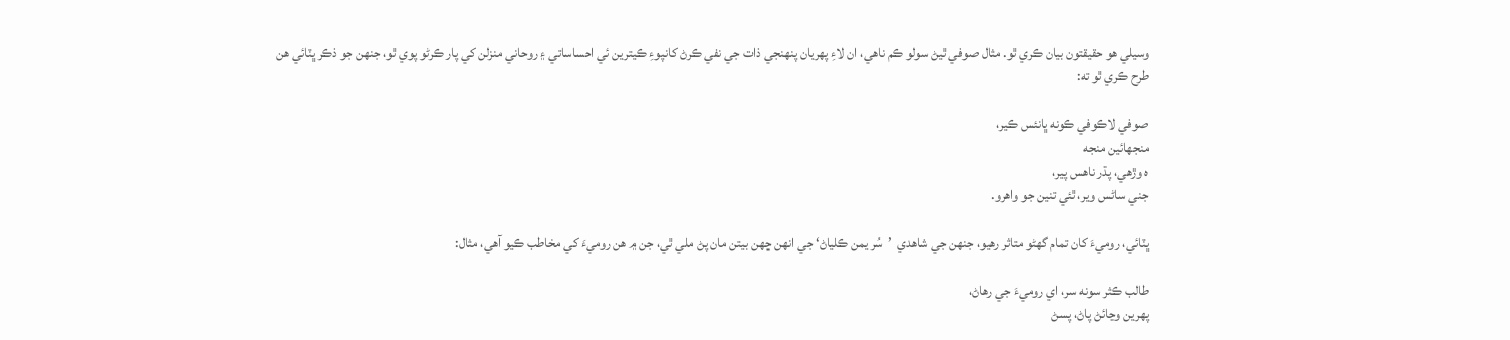وسيلي هو حقيقتون بيان ڪري ٿو. مثال صوفي ٿيڻ سولو ڪم ناهي، ان لاءِ پهريان پنهنجي ذات جي نفي ڪرڻ کانپوءِ ڪيترين ئي احساساتي ۽ روحاني منزلن کي پار ڪرڻو پوي ٿو، جنهن جو ذڪر ڀٽائي هن طرح ڪري ٿو ته:

صوفي لاڪوفي ڪونه ڀانئس ڪير،
منجهائين منجه
ه وڙهي، پڌر ناهس پير،
جني ساڻس وير، ٿئي تنين جو واهرو.

ڀٽائي، روميءَ کان تمام گهڻو متاثر رهيو، جنهن جي شاهدي  ’سُر يمن ڪلياڻ‘ جي انهن ڇهن بيتن مان پڻ ملي ٿي، جن ۾ هن روميءَ کي مخاطب ڪيو آهي، مثال:

طالب ڪثر سونه سر، اي روميءَ جي رهاڻ،
پهرين وڃائڻ پاڻ، پسڻ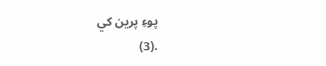پوءِ پرين کي
.(3)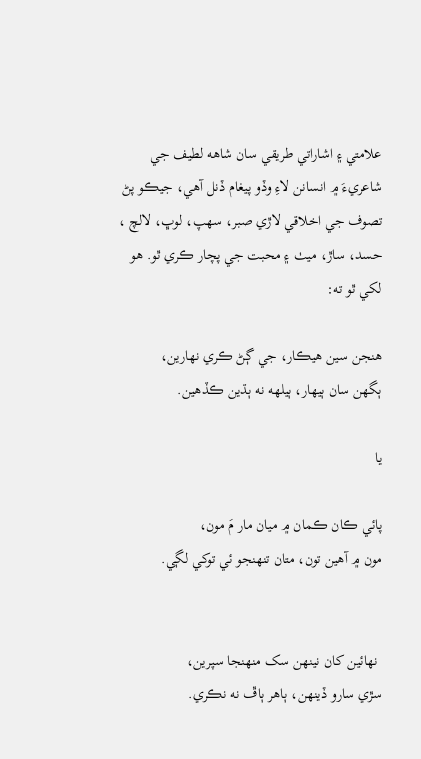علامتي ۽ اشاراتي طريقي سان شاهه لطيف جي شاعريءَ ۾ انسانن لاءِ وڏو پيغام ڏنل آهي، جيڪو پڻ تصوف جي اخلاقي لاڙي صبر، سهپ، لوڀ، لالچ ، حسد، ساڙ، ميٺ ۽ محبت جي پچار ڪري ٿو. هو لکي ٿو ته:

هنجن سين هيڪار، جي ڳڻ ڪري نهارين،
ٻگهن سان ٻيهار، ٻيلهه نه ٻڌين ڪڏهين.

يا

پائي ڪان ڪمان ۾ ميان مار مَ مون،
مون ۾ آهين تون، متان تنهنجو ئي توکي لڳي.


 نهائين کان نينهن سک منهنجا سپرين،
سڙي سارو ڏينهن، ٻاهر ٻاڦ نه نڪري.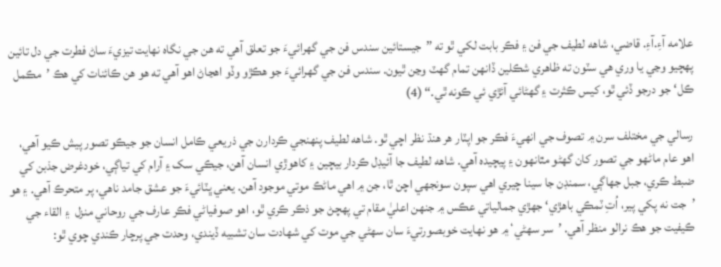علامه آءِ.آءِ. قاضي، شاهه لطيف جي فن ۽ فڪر بابت لکي ٿو ته ”جيستائين سندس فن جي گهرائيءَ جو تعلق آهي ته هن جي نگاه نهايت تيزيءَ ساڻ فطرت جي دل تائين پهچيو وڃي يا وري هي سٽون ته ظاهري شڪلين ڏانهن تمام گهٽ وڃن ٿيون. سندس فن جي گهرائيءَ جو هڪڙو وڏو اهڃاڻ اهو آهي ته هو هن ڪائنات کي هڪ ’مڪمل ڪل‘ جو درجو ڏئي ٿو، کيس ڪثرت ۽ گهڻائي آئڙي ئي ڪونه ٿي.“ (4)

رسالي جي مختلف سرن ۾ تصوف جي انهيءَ فڪر جو اپٽار هر هنڌ نظر اچي ٿو. شاهه لطيف پنهنجي ڪردارن جي ذريعي ڪامل انسان جو جيڪو تصور پيش ڪيو آهي، اهو عام ماڻهو جي تصور کان گهڻو مٿانهون ۽ پيچيده آهي. شاهه لطيف جا آئيڊل ڪردار بيچين ۽ کاهوڙي انسان آهن، جيڪي سک ۽ آرام کي تياڳي، خودغرض جذبن کي ضبط ڪري، جبل جهاڳي، سمنڊن جا سينا چيري اهي سپون سونجهي اچن ٿا، جن ۾ اهي ماڻڪ موتي موجود آهن. يعني ڀٽائيءَ جو عشق جامد ناهي، پر متحرڪ آهي. ۽ هو ’جت نه پکي پير، اُتِ ٽمڪي باهڙي‘ جهڙي جمالياتي عڪس ۾ جنهن اعليٰ مقام تي پهچڻ جو ذڪر ڪري ٿو، اهو صوفياڻي فڪر عارف جي روحاني منزل  ۽ القاء جي ڪيفيت جو هڪ نرالو منظر آهي. ’سر سهڻي‘ ۾ هو نهايت خوبصورتيءَ سان سهڻي جي موت کي شهادت سان تشبيه ڏيندي، وحدت جي پرچار ڪندي چوي ٿو: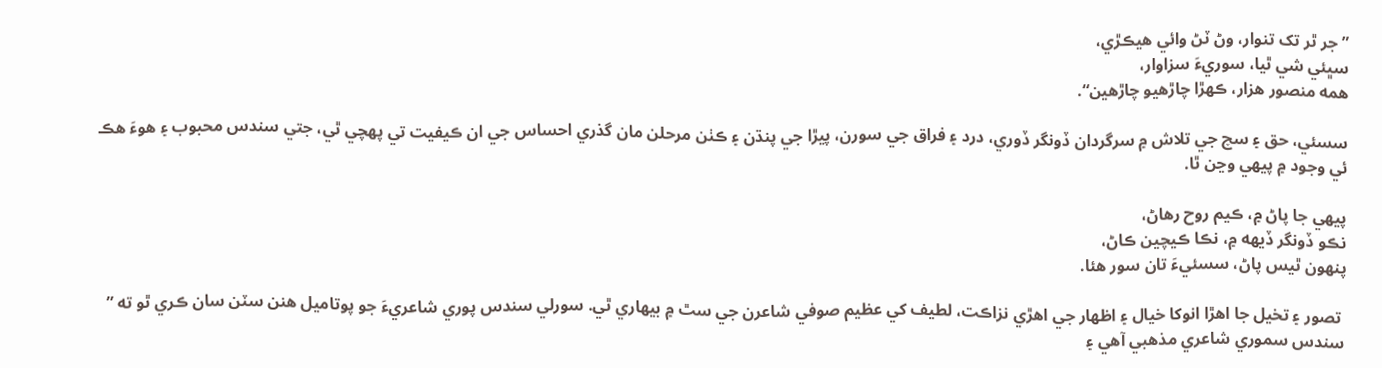”جر ٿر تک تنوار، وڻ ٽڻ وائي هيڪڙي،
سڀئي شي ٿيا، سوريءَ سزاوار،
همه منصور هزار، ڪهڙا چاڙهيو چاڙهين“.

سسئي، حق ۽ سچ جي تلاش ۾ سرگردان ڏونگر ڏوري، درد ۽ فراق جي سورن، پيڙا جي پنڌن ۽ ڪٺن مرحلن مان گذري احساس جي ان ڪيفيت تي پهچي ٿي، جتي سندس محبوب ۽ هوءَ هڪ ئي وجود ۾ پيهي وڃن ٿا.

پيهي جا پاڻ ۾، ڪيم روح رهاڻ،
نڪو ڏونگر ڏيهه ۾، نڪا ڪيچين ڪاڻ،
پنهون ٿيس پاڻ، سسئيءَ تان سور هئا.

 تصور ۽ تخيل جا اهڙا انوکا خيال ۽ اظهار جي اهڙي نزاڪت، لطيف کي عظيم صوفي شاعرن جي سٿ ۾ بيهاري ٿي. سورلي سندس پوري شاعريءَ جو پوتاميل هنن سٽن سان ڪري ٿو ته ” سندس سموري شاعري مذهبي آهي ۽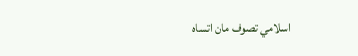اسلامي تصوف مان اتساه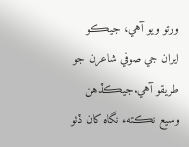ورتو ويو آهي، جيڪو ايران جي صوفي شاعرن جو طريقو آهي.جيڪڏهن وسيع نڪتهء نگاه کان ڏٺو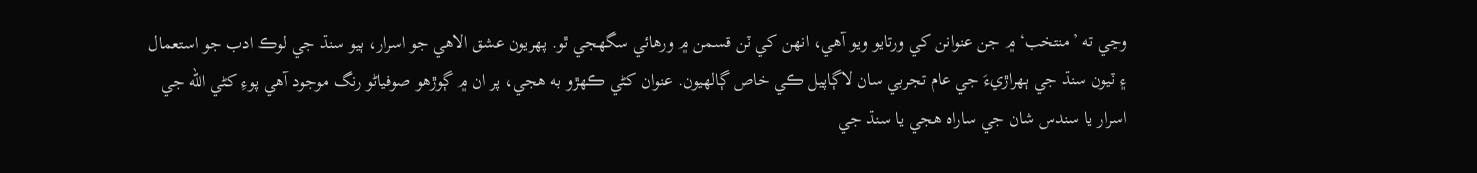وڃي ته ’منتخب‘ ۾ جن عنوانن کي ورتايو ويو آهي، انهن کي ٽن قسمن ۾ ورهائي سگهجي ٿو. پهريون عشق الاهي جو اسرار، ٻيو سنڌ جي لوڪ ادب جو استعمال ۽ ٽيون سنڌ جي ٻهراڙيءَ جي عام تجربي سان لاڳاپيل ڪي خاص ڳالهيون. عنوان کڻي ڪهڙو به هجي، پر ان ۾ ڳوڙهو صوفياڻو رنگ موجود آهي پوءِ کڻي الله جي اسرار يا سندس شان جي ساراه هجي يا سنڌ جي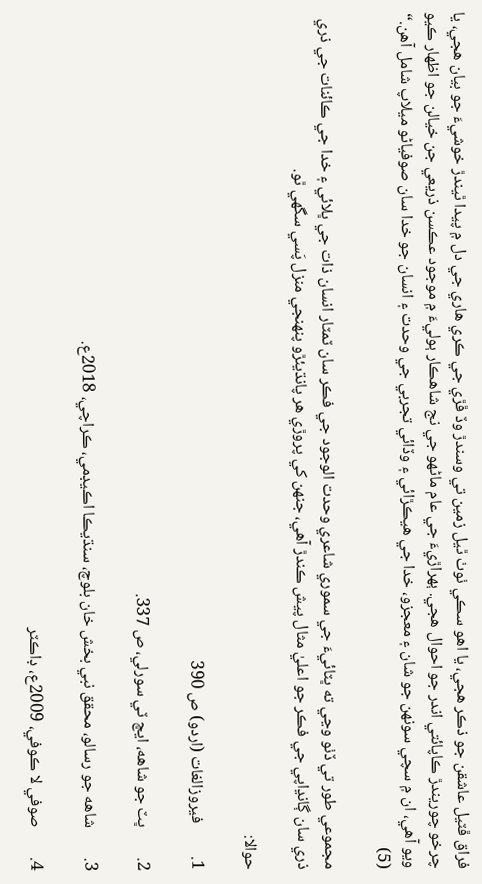فراق ڦٽيل عاشقن جو ذڪر هجي، يا اهو سڪي ٺوٺ ٿيل زمين تي وسندڙ وڏ ڦڙي جي ڪري هاري جي دل ۾ پيدا ٿيندڙ خوشيءَ جو بيان هجي، يا چرخو چوريندڙ ڪاپائتي اندر جو احوال هجي. ٻهراڙيءَ جي عام ماڻهو جي نج شاهڪار ٻوليءَ ۾ موجود عڪسن ذريعي جن خيالن جو اظهار ڪيو ويو آهي، ان ۾ سچي سونهن جو شان ۽ معجزو، خدا جي هيڪڙائي ۽ وڏائي تجربي جي وحدت ۽ انسان جو خدا سان صوفياڻو ميلاپ شامل آهن.“ (5)

مجموعي طور تي ڏٺو وڃي ته ڀٽائيءَ جي سموري شاعري وحدت الوجود جي فڪر سان ٽمٽار انسان ذات جي ڀلائي ۽ خدا جي ڪائنات جي ذري ذري سان ڳانڍاپي جي فڪر جو اعليٰ مثال پيش ڪندڙ آهي، جنهن کي پروڙي هر پانڌيئڙو پنهنجي منزل پَسي سگهي ٿو.

حوالا:

1.         فيروزالغات (اردو) ص 390

2.        ڀٽ جو شاهه، ايڇ ٽي سورلي، ص 337.

3.        شاهه جو رسالو، محقق نبي بخش خان بلوچ، سنڌيڪا اڪيڊمي، ڪراچي، 2018ع.

4.        صوفي لا ڪوفي، 2009ع، ڊاڪٽر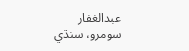عبدالغفار سومرو، سنڌي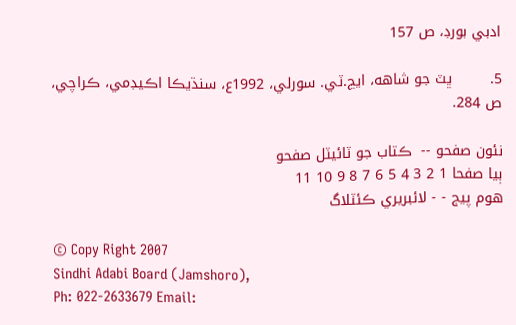ادبي بورڊ، ص 157

5.        ڀٽ جو شاهه، ايڇ.ٽي. سورلي، 1992ع، سنڌيڪا اڪيڊمي، ڪراچي، ص 284.

نئون صفحو --  ڪتاب جو ٽائيٽل صفحو
ٻيا صفحا 1 2 3 4 5 6 7 8 9 10 11
هوم پيج - - لائبريري ڪئٽلاگ

© Copy Right 2007
Sindhi Adabi Board (Jamshoro),
Ph: 022-2633679 Email: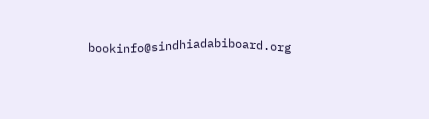bookinfo@sindhiadabiboard.org